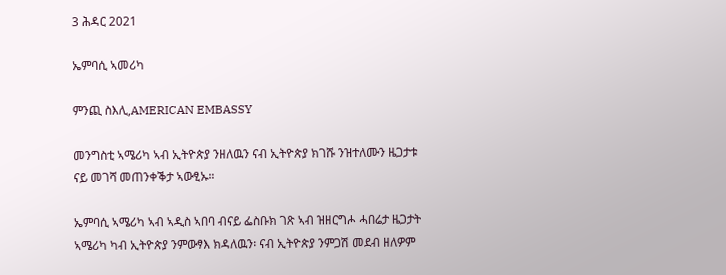3 ሕዳር 2021

ኤምባሲ ኣመሪካ

ምንጪ ስእሊ,AMERICAN EMBASSY

መንግስቲ ኣሜሪካ ኣብ ኢትዮጵያ ንዘለዉን ናብ ኢትዮጵያ ክገሹ ንዝተለሙን ዜጋታቱ ናይ መገሻ መጠንቀቕታ ኣውፂኡ።

ኤምባሲ ኣሜሪካ ኣብ ኣዲስ ኣበባ ብናይ ፌስቡክ ገጽ ኣብ ዝዘርግሖ ሓበሬታ ዜጋታት ኣሜሪካ ካብ ኢትዮጵያ ንምውፃእ ክዳለዉን፡ ናብ ኢትዮጵያ ንምጋሽ መደብ ዘለዎም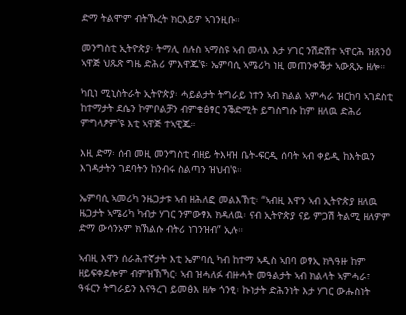ድማ ትልሞም ብትኹረት ክርእይዎ ኣገንዚቡ።

መንግስቲ ኢትዮጵያ፡ ትማሊ ሰሉስ ኣማስዩ ኣብ መላእ እታ ሃገር ንሽድሽተ ኣዋርሕ ዝጸንዕ ኣዋጅ ህጹጽ ግዜ ድሕሪ ምእዋጁ'ዩ፡ ኤምባሲ ኣሜሪካ ነዚ መጠንቀቕታ ኣውጺኡ ዘሎ።

ካቢነ ሚኒስትራት ኢትዮጵያ፡ ሓይልታት ትግራይ ነተን ኣብ ክልል ኣምሓራ ዝርከባ ኣገደስቲ ከተማታት ደሴን ኮምቦልቻን ብምቁፅፃር ንቕድሚት ይግስግሱ ከም ዘለዉ ድሕሪ ምግላፆም'ዩ እቲ ኣዋጅ ተኣዊጁ።

እዚ ድማ፡ ሰብ መዚ መንግስቲ ብዘይ ትእዛዝ ቤት-ፍርዲ ሰባት ኣብ ቀይዲ ከእትዉን እገዳታትን ገደባትን ከንብሩ ስልጣን ዝህብ'ዩ።

ኤምባሲ ኣመሪካ ንዜጋታቱ ኣብ ዘሕለፎ መልእኽቲ፡ “ኣብዚ እዋን ኣብ ኢትዮጵያ ዘለዉ ዜጋታት ኣሜሪካ ካብታ ሃገር ንምውፃእ ክዳለዉ፡ ናብ ኢትዮጵያ ናይ ምጋሽ ትልሚ ዘለዎም ድማ ውሳንኦም ክኽልሱ ብትሪ ነገንዝብ” ኢሉ።

ኣብዚ እዋን ሰራሕተኛታት እቲ ኤምባሲ ካብ ከተማ ኣዲስ ኣበባ ወፃኢ ክጓዓዙ ከም ዘይፍቀደሎም ብምዝኽኻር፡ ኣብ ዝሓለፉ ብዙሓት መዓልታት ኣብ ክልላት ኣምሓራ፣ ዓፋርን ትግራይን እናዓረገ ይመፅእ ዘሎ ጎንፂ፡ ኩነታት ድሕንነት እታ ሃገር ውሑስነት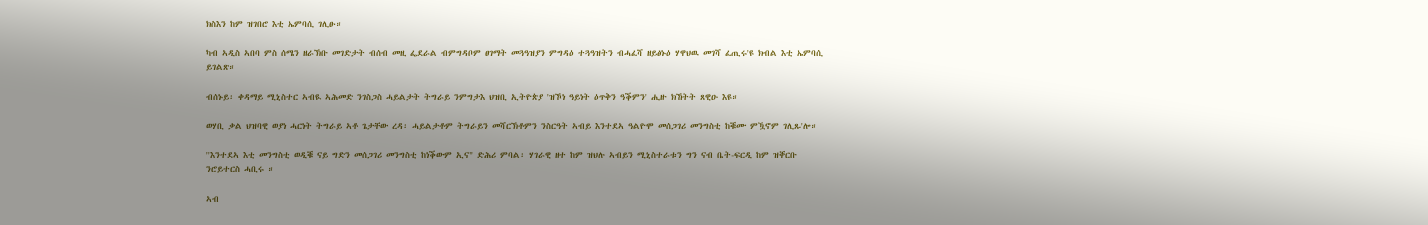ክስእን ከም ዝገበሮ እቲ ኤምባሲ ገሊፁ።

ካብ ኣዲስ ኣበባ ምስ ሰሜን ዘራኽቡ መገድታት ብሰብ መዚ ፌደራል ብምግዳቦም ፀገማት መጓዓዝያን ምግዳዕ ተጓዓዝትን ብሓፈሻ ዘይፅኑዕ ሃዋህዉ መገሻ ፈጢሩ'ዩ ክብል እቲ ኤምባሲ ይገልጽ።

ብሰኑይ፡ ቀዳማይ ሚኒስተር ኣብዪ ኣሕመድ ንገስጋስ ሓይልታት ትግራይ ንምግታእ ህዝቢ ኢትዮጵያ 'ዝኾነ ዓይነት ዕጥቅን ዓቕምን' ሒዙ ክኸትት ጸዊዑ እዩ።

ወሃቢ ቃል ህዝባዊ ወያነ ሓርነት ትግራይ ኣቶ ጌታቸው ረዳ፡ ሓይልታቶም ትግራይን መሻርኽቶምን ንስርዓት ኣብይ እንተደኣ ዓልዮሞ መሰጋገሪ መንግስቲ ከቑሙ ምዃኖም ገሊጹ'ሎ።

''እንተደኣ እቲ መንግስቲ ወዲቑ ናይ ግድን መሰጋገሪ መንግስቲ ከነቕውም ኢና" ድሕሪ ምባል፡ ሃገራዊ ዘተ ከም ዝህሉ ኣብይን ሚኒስተራቱን ግን ናብ ቤት-ፍርዲ ከም ዝቐርቡ ንሮይተርስ ሓቢሩ ።

ኣብ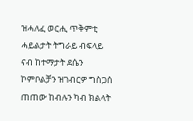ዝሓለፈ ወርሒ ጥቅምቲ ሓይልታት ትግራይ ብፍላይ ናብ ከተማታት ደሴን ኮምቦልቻን ዝገብርዎ ግስጋሰ ጠጠው ከብሉን ካብ ክልላት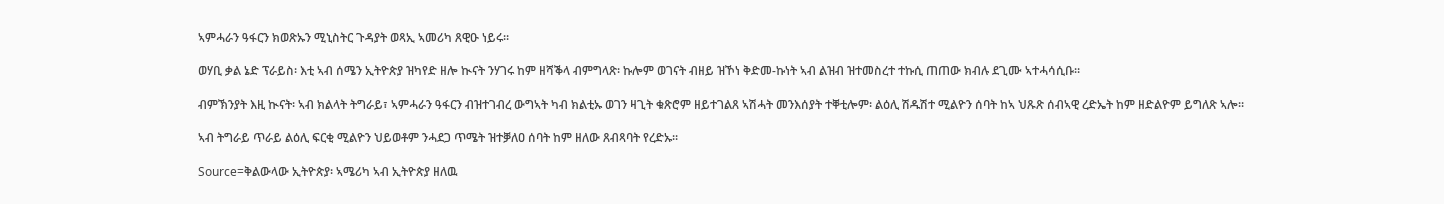ኣምሓራን ዓፋርን ክወጽኡን ሚኒስትር ጉዳያት ወጻኢ ኣመሪካ ጸዊዑ ነይሩ።

ወሃቢ ቃል ኔድ ፕራይስ፡ እቲ ኣብ ሰሜን ኢትዮጵያ ዝካየድ ዘሎ ኲናት ንሃገሩ ከም ዘሻቕላ ብምግላጽ፡ ኩሎም ወገናት ብዘይ ዝኾነ ቅድመ-ኩነት ኣብ ልዝብ ዝተመስረተ ተኩሲ ጠጠው ክብሉ ደጊሙ ኣተሓሳሲቡ።

ብምኽንያት እዚ ኲናት፡ ኣብ ክልላት ትግራይ፣ ኣምሓራን ዓፋርን ብዝተገብረ ውግኣት ካብ ክልቲኡ ወገን ዛጊት ቁጽሮም ዘይተገልጸ ኣሽሓት መንእሰያት ተቐቲሎም፡ ልዕሊ ሽዱሽተ ሚልዮን ሰባት ከኣ ህጹጽ ሰብኣዊ ረድኤት ከም ዘድልዮም ይግለጽ ኣሎ።

ኣብ ትግራይ ጥራይ ልዕሊ ፍርቂ ሚልዮን ህይወቶም ንሓደጋ ጥሜት ዝተቓለዐ ሰባት ከም ዘለው ጸብጻባት የረድኡ።

Source=ቅልውላው ኢትዮጵያ፡ ኣሜሪካ ኣብ ኢትዮጵያ ዘለዉ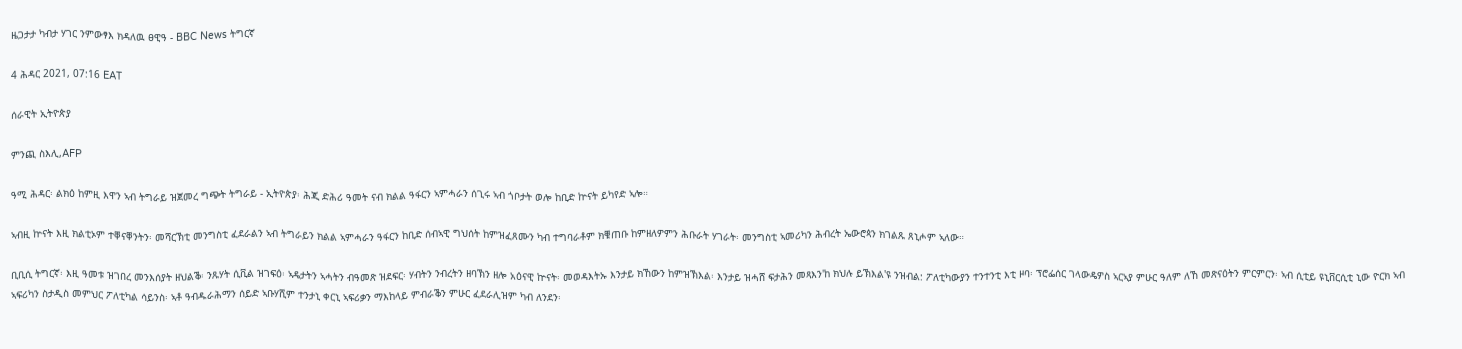ዜጋታታ ካብታ ሃገር ንምውፃእ ክዳለዉ ፀዊዓ - BBC News ትግርኛ

4 ሕዳር 2021, 07:16 EAT

ሰራዊት ኢትዮጵያ

ምንጪ ስእሊ,AFP

ዓሚ ሕዳር፡ ልክዕ ከምዚ እዋን ኣብ ትግራይ ዝጀመረ ግጭት ትግራይ - ኢትዮጵያ፡ ሕጂ ድሕሪ ዓመት ናብ ክልል ዓፋርን ኣምሓራን ሰጊሩ ኣብ ጎቦታት ወሎ ከቢድ ኵናት ይካየድ ኣሎ።

ኣብዚ ኵናት እዚ ክልቲኦም ተቐናቐንትን፡ መሻርኽቲ መንግስቲ ፈደራልን ኣብ ትግራይን ክልል ኣምሓራን ዓፋርን ከቢድ ሰብኣዊ ግህሰት ከምዝፈጸሙን ካብ ተግባራቶም ክቑጠቡ ከምዘለዎምን ሕቡራት ሃገራት፡ መንግስቲ ኣመሪካን ሕብረት ኤውሮጳን ክገልጹ ጸኒሖም ኣለው።

ቢቢሲ ትግርኛ፡ እዚ ዓመቱ ዝገበረ መንእሰያት ዘህልቕ፡ ንጹሃት ሲቪል ዝገፍዕ፡ ኣዴታትን ኣሓትን ብዓመጽ ዝደፍር፡ ሃብትን ንብረትን ዘባኽን ዘሎ አዕናዊ ኵናት፡ መወዳእትኡ እንታይ ክኸውን ከምዝኽእል፡ እንታይ ዝሓሸ ፍታሕን መጻእን'ከ ክህሉ ይኽእል'ዩ ንዝብል: ፖለቲካውያን ተንተንቲ እቲ ዞባ፡ ፕሮፌሰር ገላውዴዎስ ኣርኣያ ምሁር ዓለም ለኸ መጽናዕትን ምርምርን፡ ኣብ ሲቲይ ዩኒቨርሲቲ ኒው ዮርክ ኣብ ኣፍሪካን ስታዲስ መምህር ፖለቲካል ሳይንስ፡ ኣቶ ዓብዱራሕማን ሰይድ ኣቡሃሺም ተንታኒ ቀርኒ ኣፍሪቃን ማእከላይ ምብራቕን ምሁር ፈደራሊዝም ካብ ለንደን፡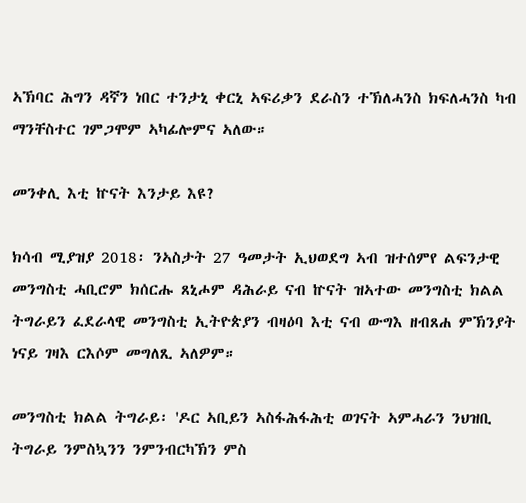ኣኽባር ሕግን ዳኛን ነበር ተንታኒ ቀርኒ ኣፍሪቃን ደራስን ተኽለሓንስ ክፍለሓንስ ካብ ማንቸስተር ገምጋሞም ኣካፊሎምና ኣለው።

መንቀሊ እቲ ኵናት እንታይ እዩ?

ክሳብ ሚያዝያ 2018፡ ንኣስታት 27 ዓመታት ኢህወደግ ኣብ ዝተሰምየ ልፍንታዊ መንግስቲ ሓቢሮም ክሰርሑ ጸኒሖም ዳሕራይ ናብ ኵናት ዝኣተው መንግስቲ ክልል ትግራይን ፈደራላዊ መንግስቲ ኢትዮጵያን ብዛዕባ እቲ ናብ ውግእ ዘብጸሐ ምኽንያት ነናይ ገዛእ ርእሶም መግለጺ ኣለዎም።

መንግስቲ ክልል ትግራይ፡ 'ዶር ኣቢይን ኣስፋሕፋሕቲ ወገናት ኣምሓራን ንህዝቢ ትግራይ ንምስኳንን ንምንብርካኽን ምስ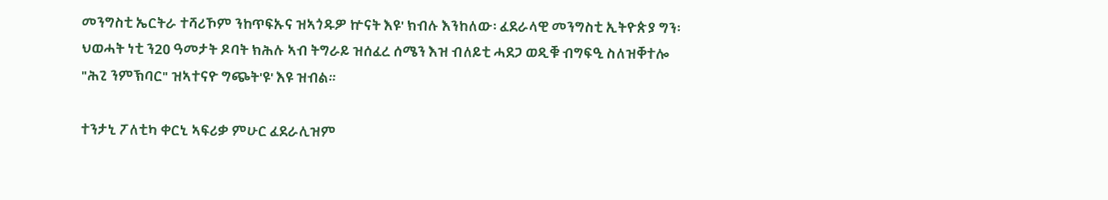መንግስቲ ኤርትራ ተሻሪኾም ንከጥፍኡና ዝኣጎዱዎ ኵናት እዩ' ክብሉ እንከለው፡ ፈደራላዊ መንግስቲ ኢትዮጵያ ግን፡ ህወሓት ነቲ ን20 ዓመታት ዶባት ክሕሉ ኣብ ትግራይ ዝሰፈረ ሰሜን እዝ ብለይቲ ሓደጋ ወዲቑ ብግፍዒ ስለዝቐተሎ "ሕጊ ንምኽባር" ዝኣተናዮ ግጭት'ዩ' እዩ ዝብል።

ተንታኒ ፖለቲካ ቀርኒ ኣፍሪቃ ምሁር ፈደራሊዝም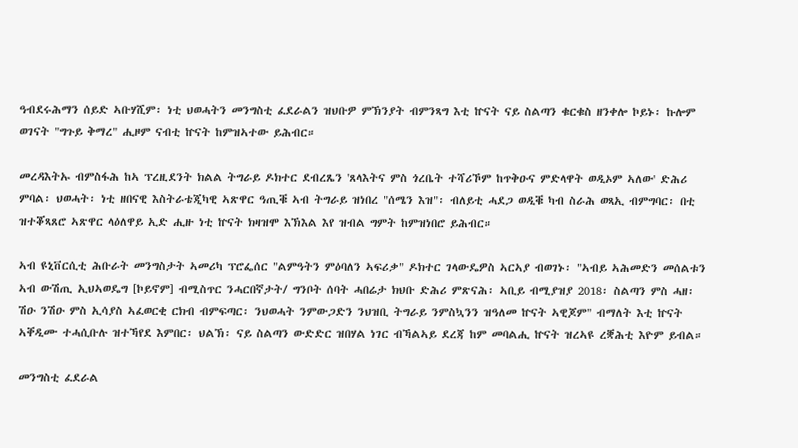ዓብደሩሕማን ሰይድ ኣቡሃሺም፡ ነቲ ህወሓትን መንግስቲ ፈደራልን ዝህቡዎ ምኽንያት ብምንጻግ እቲ ኵናት ናይ ስልጣን ቁርቁስ ዘንቀሎ ኮይኑ፡ ኩሎም ወገናት "ግጉይ ቅማረ" ሒዞም ናብቲ ኵናት ከምዝኣተው ይሕብር።

መረዳእትኡ ብምስፋሕ ከኣ ፕረዚደንት ክልል ትግራይ ዶክተር ደብረጼን 'ጸላእትና ምስ ጎረቤት ተሻሪኾም ከጥቅዑና ምድላዋት ወዲኦም ኣለው' ድሕሪ ምባል፡ ህወሓት፡ ነቲ ዘበናዊ እስትራቴጂካዊ ኣጽዋር ዓጢቑ ኣብ ትግራይ ዝነበረ "ሰሜን እዝ"፡ ብለይቲ ሓደጋ ወዲቑ ካብ ስራሕ ወጻኢ ብምግባር፡ በቲ ዝተቖጻጸሮ ኣጽዋር ላዕለዋይ ኢድ ሒዙ ነቲ ኵናት ክዛዝሞ እኽእል እየ ዝብል ግምት ከምዝነበሮ ይሕብር።

ኣብ ዩኒቨርሲቲ ሕቡራት መንግስታት ኣመሪካ ፕሮፌሰር "ልምዓትን ምዕባለን ኣፍሪቃ" ዶክተር ገላውዴዎስ ኣርኣያ ብወገኑ፡ "ኣብይ ኣሕመድን መሰልቱን ኣብ ውሽጢ ኢህኣወዴግ [ኮይኖም] ብሚስጥር ንሓርበኛታት/ ግንቦት ሰባት ሓበሬታ ክህቡ ድሕሪ ምጽናሕ፡ ኣቢይ ብሚያዝያ 2018፡ ስልጣን ምስ ሓዘ፡ ሽዑ ንሽዑ ምስ ኢሳያስ ኣፈወርቂ ርክብ ብምፍጣር፡ ንህወሓት ንምውጋድን ንህዝቢ ትግራይ ንምስኳንን ዝዓለመ ኵናት ኣዊጆም" ብማለት እቲ ኵናት ኣቐዲሙ ተሓሲቡሉ ዝተኻየደ እምበር፡ ህልኽ፡ ናይ ስልጣን ውድድር ዝበሃል ነገር ብኻልኣይ ደረጃ ከም መባልሒ ኵናት ዝረኣዩ ረቛሕቲ እዮም ይብል።

መንግስቲ ፈደራል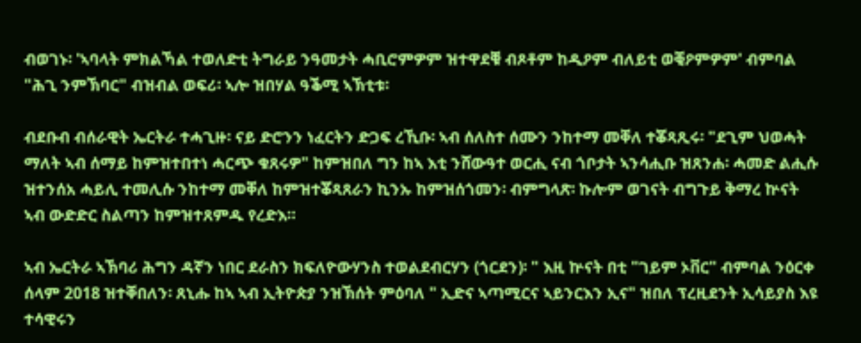ብወገኑ፡ 'ኣባላት ምክልኻል ተወለድቲ ትግራይ ንዓመታት ሓቢሮምዎም ዝተዋደቑ ብጾቶም ከዲዖም ብለይቲ ወቒዖምዎም' ብምባል "ሕጊ ንምኽባር" ብዝብል ወፍሪ፡ ኣሎ ዝበሃል ዓቕሚ ኣኽቲቱ፡

ብደቡብ ብሰራዊት ኤርትራ ተሓጊዙ፡ ናይ ድሮንን ነፈርትን ድጋፍ ረኺቡ፡ ኣብ ሰለስተ ሰሙን ንከተማ መቐለ ተቖጻጺሩ፡ "ደጊም ህወሓት ማለት ኣብ ሰማይ ከምዝተበተነ ሓርጭ ቁጸሩዎ" ከምዝበለ ግን ከኣ እቲ ንሸውዓተ ወርሒ ናብ ጎቦታት ኣንሳሒቡ ዝጸንሐ፡ ሓመድ ልሒሱ ዝተንሰአ ሓይሊ ተመሊሱ ንከተማ መቐለ ከምዝተቖጻጸራን ኪንኡ ከምዝሰጎመን፡ ብምግላጽ፡ ኩሎም ወገናት ብግጉይ ቅማረ ኵናት ኣብ ውድድር ስልጣን ከምዝተጸምዱ የረድእ።

ኣብ ኤርትራ ኣኽባሪ ሕግን ዳኛን ነበር ደራስን ክፍለዮውሃንስ ተወልደብርሃን (ጎርደን)፡ " እዚ ኵናት በቲ "ገይም ኦቨር" ብምባል ንዕርቀ ሰላም 2018 ዝተቐበለን፡ ጸኒሑ ከኣ ኣብ ኢትዮጵያ ንዝኽሰት ምዕባለ " ኢድና ኣጣሚርና ኣይንርእን ኢና" ዝበለ ፕረዚደንት ኢሳይያስ እዩ ተሳዊሩን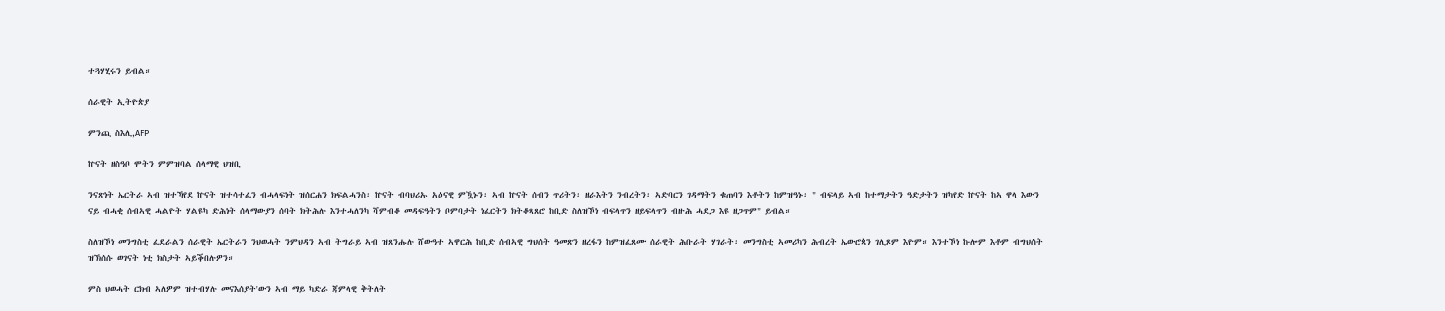ተጓሃሂሩን ይብል።

ሰራዊት ኢትዮጵያ

ምንጪ ስእሊ,AFP

ኵናት ዘስዓቦ ሞትን ምምዝባል ሰላማዊ ህዝቢ

ንናጽነት ኤርትራ ኣብ ዝተኻየደ ኵናት ዝተሳተፈን ብሓላፍነት ዝሰርሐን ክፍልሓንስ፡ ኵናት ብባህሪኡ አዕናዊ ምዃኑን፡ ኣብ ኵናት ሰብን ጥሪትን፡ ዘራእትን ንብረትን፡ ኣድባርን ገዳማትን ቁጠባን እቶትን ከምዝዓኑ፡ " ብፍላይ ኣብ ከተማታትን ዓድታትን ዝካየድ ኵናት ከኣ ዋላ እውን ናይ ብሓቂ ሰብኣዊ ሓልዮት ሃልዩካ ድሕነት ሰላማውያን ሰባት ክትሕሉ እንተሓለንካ ሻምብቆ መዳፍዓትን ቦምባታት ነፈርትን ክትቆጻጸሮ ከቢድ ስለዝኾነ ብፍላጥን ዘይፍላጥን ብዙሕ ሓደጋ እዩ ዘጋጥም" ይብል።

ስለዝኾነ መንግስቲ ፈደራልን ሰራዊት ኤርትራን ንህወሓት ንምህዳን ኣብ ትግራይ ኣብ ዝጸንሑሉ ሸውዓተ ኣዋርሕ ከቢድ ሰብኣዊ ግህሰት ዓመጽን ዘረፋን ከምዝፈጸሙ ሰራዊት ሕቡራት ሃገራት፡ መንግስቲ ኣመሪካን ሕብረት ኤውሮጳን ገሊጾም እዮም። እንተኾነ ኩሎም እቶም ብግህሰት ዝኽሰሱ ወገናት ነቲ ክስታት ኣይቕበሉዎን።

ምስ ህወሓት ርክብ ኣለዎም ዝተብሃሉ መናእሰያት'ውን ኣብ ማይ ካድራ ጃምላዊ ቅትለት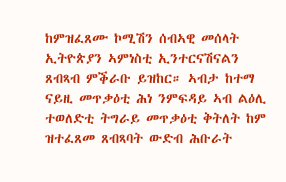ከምዝፈጸሙ ኮሚሽን ሰብኣዊ መሰላት ኢትዮጵያን ኣምነስቲ ኢንተርናሽናልን ጸብጻብ ምቕራቡ ይዝከር። ኣብታ ከተማ ናይዚ መጥቃዕቲ ሕነ ንምፍዳይ ኣብ ልዕሊ ተወለድቲ ትግራይ መጥቃዕቲ ቅትለት ከም ዝተፈጸመ ጸብጻባት ውድብ ሕቡራት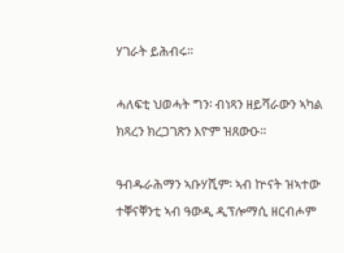ሃገራት ይሕብሩ።

ሓለፍቲ ህወሓት ግን፡ ብነጻን ዘይሻራውን ኣካል ክጻረን ክረጋገጽን እዮም ዝጸውዑ።

ዓብዱራሕማን ኣቡሃሺም፡ ኣብ ኵናት ዝኣተው ተቐናቐንቲ ኣብ ዓውዲ ዲፕሎማሲ ዘርብሖም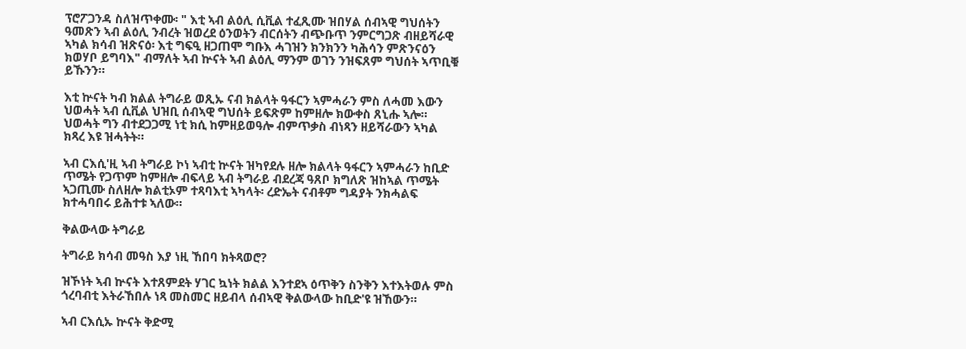ፕሮፖጋንዳ ስለዝጥቀሙ፡ " እቲ ኣብ ልዕሊ ሲቪል ተፈጺሙ ዝበሃል ሰብኣዊ ግህሰትን ዓመጽን ኣብ ልዕሊ ንብረት ዝወረደ ዕንወትን ብርሰትን ብጭቡጥ ንምርግጋጽ ብዘይሻራዊ ኣካል ክሳብ ዝጽናዕ፡ እቲ ግፍዒ ዘጋጠሞ ግቡእ ሓገዝን ክንክንን ካሕሳን ምጽንናዕን ክወሃቦ ይግባእ" ብማለት ኣብ ኵናት ኣብ ልዕሊ ማንም ወገን ንዝፍጸም ግህሰት ኣጥቢቑ ይኹንን።

እቲ ኵናት ካብ ክልል ትግራይ ወጺኡ ናብ ክልላት ዓፋርን ኣምሓራን ምስ ለሓመ እውን ህወሓት ኣብ ሲቪል ህዝቢ ሰብኣዊ ግህሰት ይፍጽም ከምዘሎ ክውቀስ ጸኒሑ ኣሎ። ህወሓት ግን ብተደጋጋሚ ነቲ ክሲ ከምዘይወዓሎ ብምጥቃስ ብነጻን ዘይሻራውን ኣካል ክጻረ እዩ ዝሓትት።

ኣብ ርእሲ'ዚ ኣብ ትግራይ ኮነ ኣብቲ ኵናት ዝካየደሉ ዘሎ ክልላት ዓፋርን ኣምሓራን ከቢድ ጥሜት የጋጥም ከምዘሎ ብፍላይ ኣብ ትግራይ ብደረጃ ዓጸቦ ክግለጽ ዝከኣል ጥሜት ኣጋጢሙ ስለዘሎ ክልቲኦም ተጻባእቲ ኣካላት፡ ረድኤት ናብቶም ግዳያት ንክሓልፍ ክተሓባበሩ ይሕተቱ ኣለው።

ቅልውላው ትግራይ

ትግራይ ክሳብ መዓስ እያ ነዚ ኸበባ ክትጻወሮ?

ዝኾነት ኣብ ኵናት እተጸምደት ሃገር ኳነት ክልል እንተደኣ ዕጥቅን ስንቅን እተእትወሉ ምስ ጎረባብቲ እትራኸበሉ ነጻ መስመር ዘይብላ ሰብኣዊ ቅልውላው ከቢድ'ዩ ዝኸውን።

ኣብ ርእሲኡ ኵናት ቅድሚ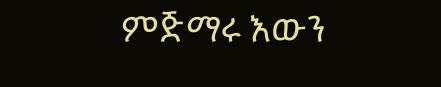ምጅማሩ እውን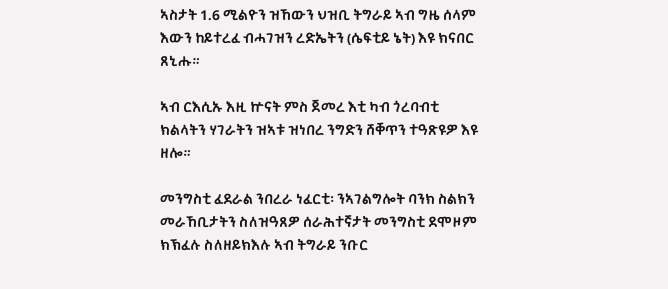ኣስታት 1.6 ሚልዮን ዝኸውን ህዝቢ ትግራይ ኣብ ግዜ ሰላም እውን ከይተረፈ ብሓገዝን ረድኤትን (ሴፍቲይ ኔት) እዩ ክናበር ጸኒሑ።

ኣብ ርእሲኡ እዚ ኵናት ምስ ጀመረ እቲ ካብ ጎረባብቲ ክልላትን ሃገራትን ዝኣቱ ዝነበረ ንግድን ሸቐጥን ተዓጽዩዎ እዩ ዘሎ።

መንግስቲ ፈደራል ንበረራ ነፈርቲ፡ ንኣገልግሎት ባንክ ስልክን መራኸቢታትን ስለዝዓጸዎ ሰራሕተኛታት መንግስቲ ደሞዞም ክኽፈሉ ስለዘይክእሉ ኣብ ትግራይ ንቡር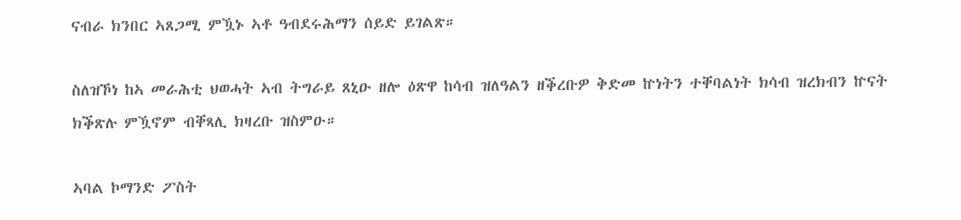ናብራ ክንበር ኣጸጋሚ ምዃኑ ኣቶ ዓብደሩሕማን ሰይድ ይገልጽ።

ስለዝኾነ ከኣ መራሕቲ ህወሓት ኣብ ትግራይ ጸኒዑ ዘሎ ዕጽዋ ከሳብ ዝለዓልን ዘቕረቡዎ ቅድመ ኵነትን ተቐባልነት ክሳብ ዝረክብን ኵናት ክቕጽሉ ምዃኖም ብቐጻሊ ክዛረቡ ዝስምዑ።

ኣባል ኮማንድ ፖስት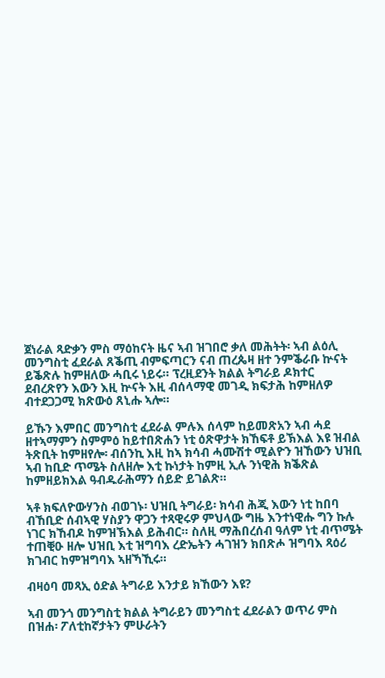ጀነራል ጻድቃን ምስ ማዕከናት ዜና ኣብ ዝገበሮ ቃለ መሕትት፡ ኣብ ልዕሊ መንግስቲ ፈደራል ጸቕጢ ብምፍጣርን ናብ ጠረጴዛ ዘተ ንምቕራቡ ኵናት ይቕጽሉ ከምዘለው ሓቢሩ ነይሩ። ፕረዚደንት ክልል ትግራይ ዶክተር ደብረጽየን እውን እዚ ኵናት እዚ ብሰላማዊ መገዲ ክፍታሕ ከምዘለዎ ብተደጋጋሚ ክጽውዕ ጸኒሑ ኣሎ።

ይኹን እምበር መንግስቲ ፈደራል ምሉእ ሰላም ከይመጽአን ኣብ ሓደ ዘተኣማምን ስምምዕ ከይተበጽሐን ነቲ ዕጽዋታት ክኸፍቶ ይኽእል እዩ ዝብል ትጽቢት ከምዘየሎ፡ ብሰንኪ እዚ ከኣ ክሳብ ሓሙሽተ ሚልዮን ዝኸውን ህዝቢ ኣብ ከቢድ ጥሜት ስለዘሎ እቲ ኩነታት ከምዚ ኢሉ ንነዊሕ ክቕጽል ከምዘይክእል ዓብዱራሕማን ሰይድ ይገልጽ።

ኣቶ ክፍለዮውሃንስ ብወገኑ፡ ህዝቢ ትግራይ፡ ክሳብ ሕጂ እውን ነቲ ከበባ ብኸቢድ ሰብኣዊ ሃስያን ዋጋን ተጻዊሩዎ ምህላው ግዜ እንተነዊሑ ግን ኩሉ ነገር ክኸብዶ ከምዝኽእል ይሕብር። ስለዚ ማሕበረሰብ ዓለም ነቲ ብጥሜት ተጠቒዑ ዘሎ ህዝቢ እቲ ዝግባእ ረድኤትን ሓገዝን ክበጽሖ ዝግባእ ጻዕሪ ክገብር ከምዝግባእ ኣዘኻኺሩ።

ብዛዕባ መጻኢ ዕድል ትግራይ እንታይ ክኸውን እዩ?

ኣብ መንጎ መንግስቲ ክልል ትግራይን መንግስቲ ፈደራልን ወጥሪ ምስ በዝሐ፡ ፖለቲከኛታትን ምሁራትን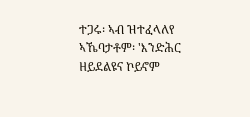ተጋሩ፡ ኣብ ዝተፈላለየ ኣኼባታቶም፡ 'እንድሕር ዘይደልዩና ኮይኖም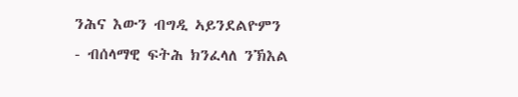ንሕና እውን ብግዲ ኣይንደልዮምን - ብሰላማዊ ፍትሕ ክንፈላለ ንኽእል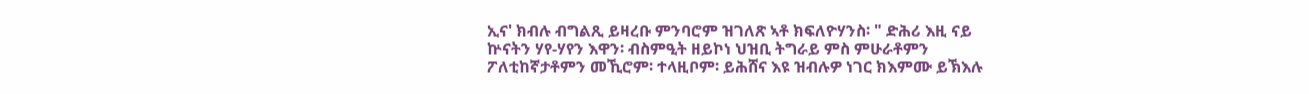ኢና' ክብሉ ብግልጺ ይዛረቡ ምንባሮም ዝገለጽ ኣቶ ክፍለዮሃንስ፡ " ድሕሪ እዚ ናይ ኵናትን ሃየ-ሃየን እዋን፡ ብስምዒት ዘይኮነ ህዝቢ ትግራይ ምስ ምሁራቶምን ፖለቲከኛታቶምን መኺሮም፡ ተላዚቦም፡ ይሕሸና እዩ ዝብሉዎ ነገር ክእምሙ ይኽእሉ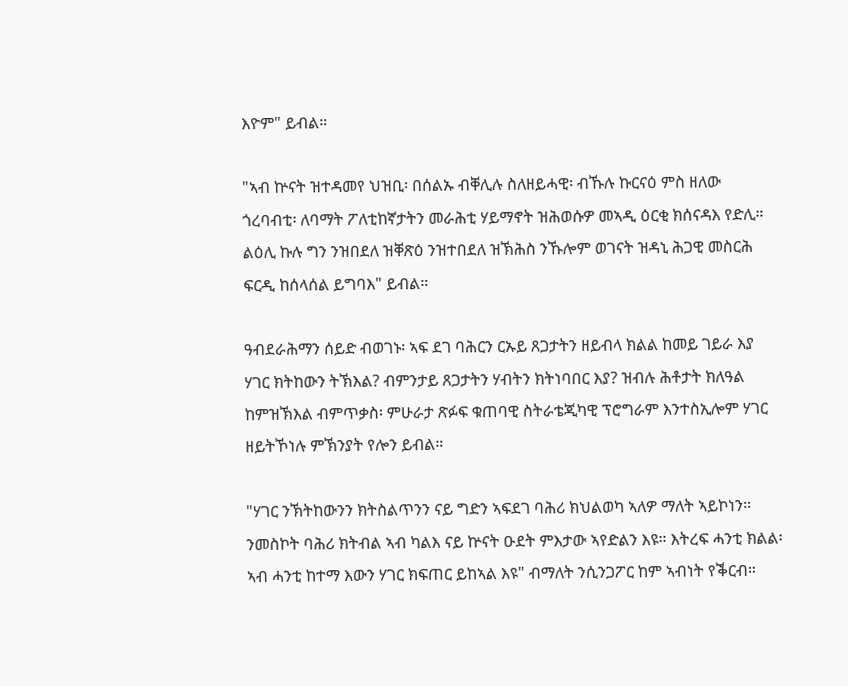እዮም" ይብል።

"ኣብ ኵናት ዝተዳመየ ህዝቢ፡ በሰልኡ ብቐሊሉ ስለዘይሓዊ፡ ብኹሉ ኩርናዕ ምስ ዘለው ጎረባብቲ፡ ለባማት ፖለቲከኛታትን መራሕቲ ሃይማኖት ዝሕወሱዎ መኣዲ ዕርቂ ክሰናዳእ የድሊ። ልዕሊ ኩሉ ግን ንዝበደለ ዝቐጽዕ ንዝተበደለ ዝኽሕስ ንኹሎም ወገናት ዝዳኒ ሕጋዊ መስርሕ ፍርዲ ከሰላሰል ይግባእ" ይብል።

ዓብደራሕማን ሰይድ ብወገኑ፡ ኣፍ ደገ ባሕርን ርኡይ ጸጋታትን ዘይብላ ክልል ከመይ ገይራ እያ ሃገር ክትከውን ትኽእል? ብምንታይ ጸጋታትን ሃብትን ክትነባበር እያ? ዝብሉ ሕቶታት ክለዓል ከምዝኽእል ብምጥቃስ፡ ምሁራታ ጽፉፍ ቁጠባዊ ስትራቴጂካዊ ፕሮግራም እንተስኢሎም ሃገር ዘይትኾነሉ ምኽንያት የሎን ይብል።

"ሃገር ንኽትከውንን ክትስልጥንን ናይ ግድን ኣፍደገ ባሕሪ ክህልወካ ኣለዎ ማለት ኣይኮነን። ንመስኮት ባሕሪ ክትብል ኣብ ካልእ ናይ ኵናት ዑደት ምእታው ኣየድልን እዩ። እትረፍ ሓንቲ ክልል፡ ኣብ ሓንቲ ከተማ እውን ሃገር ክፍጠር ይከኣል እዩ" ብማለት ንሲንጋፖር ከም ኣብነት የቕርብ።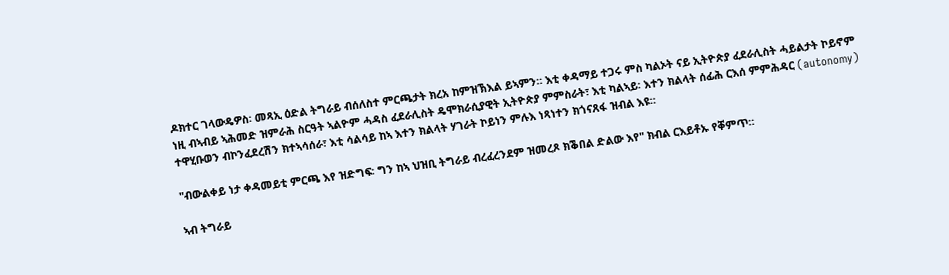ዶክተር ገላውዴዎስ፡ መጻኢ ዕድል ትግራይ ብሰለስተ ምርጫታት ክረአ ከምዝኽእል ይኣምን። እቲ ቀዳማይ ተጋሩ ምስ ካልኦት ናይ ኢትዮጵያ ፈደራሊስት ሓይልታት ኮይኖም ነዚ ብኣብይ ኣሕመድ ዝምራሕ ስርዓት ኣልዮም ሓዳስ ፈደራሊስት ዴሞክራሲያዊት ኢትዮጵያ ምምስራት፣ እቲ ካልኣይ፡ እተን ክልላት ሰፊሕ ርእሰ ምምሕዳር (autonomy) ተዋሂቡወን ብኮንፈደረሽን ክተኣሳሰራ፣ እቲ ሳልሳይ ከኣ እተን ክልላት ሃገራት ኮይነን ምሉእ ነጻነተን ክጎናጸፋ ዝብል እዩ።

"ብውልቀይ ነታ ቀዳመይቲ ምርጫ እየ ዝድግፍ፡ ግን ከኣ ህዝቢ ትግራይ ብረፈረንደም ዝመረጾ ክቕበል ድልው እየ" ክብል ርእይቶኡ የቐምጥ።

ኣብ ትግራይ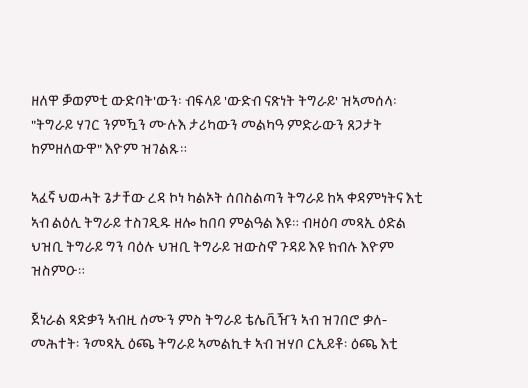ዘለዋ ቓወምቲ ውድባት'ውን፡ ብፍላይ 'ውድብ ናጽነት ትግራይ' ዝኣመሰላ፡ "ትግራይ ሃገር ንምዃን ሙሉእ ታሪካውን መልካዓ ምድራውን ጸጋታት ከምዘለውዋ" እዮም ዝገልጹ።

ኣፈኛ ህወሓት ጌታቸው ረዳ ኮነ ካልኦት ሰበስልጣን ትግራይ ከኣ ቀዳምነትና እቲ ኣብ ልዕሊ ትግራይ ተስገዲዱ ዘሎ ከበባ ምልዓል እዩ። ብዛዕባ መጻኢ ዕድል ህዝቢ ትግራይ ግን ባዕሉ ህዝቢ ትግራይ ዝውስኖ ጉዳይ እዩ ክብሉ እዮም ዝስምዑ።

ጀነራል ጻድቃን ኣብዚ ሰሙን ምስ ትግራይ ቴሌቪዥን ኣብ ዝገበሮ ቃለ-መሕተት፡ ንመጻኢ ዕጫ ትግራይ ኣመልኪቱ ኣብ ዝሃቦ ርኢይቶ፡ ዕጫ እቲ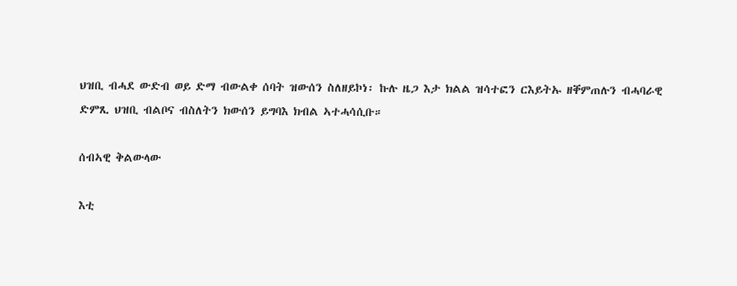ህዝቢ ብሓደ ውድብ ወይ ድማ ብውልቀ ሰባት ዝውሰን ስለዘይኮነ፡ ኩሉ ዜጋ እታ ክልል ዝሳተፎን ርእይትኡ ዘቐምጠሉን ብሓባራዊ ድምጺ ህዝቢ ብልቦና ብስለትን ክውሰን ይግባእ ክብል ኣተሓሳሲቡ።

ሰብኣዊ ቅልውላው

እቲ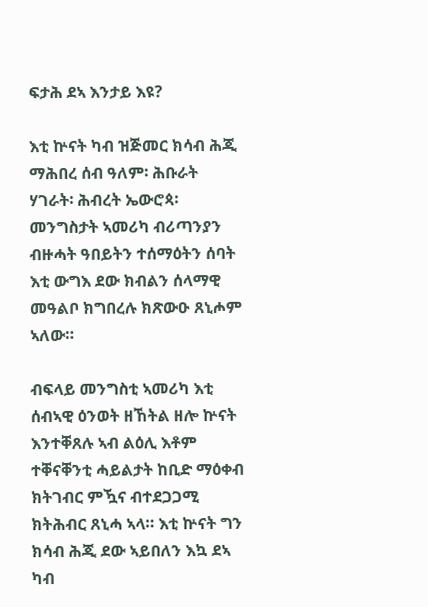ፍታሕ ደኣ እንታይ እዩ?

እቲ ኵናት ካብ ዝጅመር ክሳብ ሕጂ ማሕበረ ሰብ ዓለም፡ ሕቡራት ሃገራት፡ ሕብረት ኤውሮጳ፡ መንግስታት ኣመሪካ ብሪጣንያን ብዙሓት ዓበይትን ተሰማዕትን ሰባት እቲ ውግእ ደው ክብልን ሰላማዊ መዓልቦ ክግበረሉ ክጽውዑ ጸኒሖም ኣለው።

ብፍላይ መንግስቲ ኣመሪካ እቲ ሰብኣዊ ዕንወት ዘኸትል ዘሎ ኵናት እንተቐጸሉ ኣብ ልዕሊ እቶም ተቐናቐንቲ ሓይልታት ከቢድ ማዕቀብ ክትገብር ምዃና ብተደጋጋሚ ክትሕብር ጸኒሓ ኣላ። እቲ ኵናት ግን ክሳብ ሕጂ ደው ኣይበለን እኳ ደኣ ካብ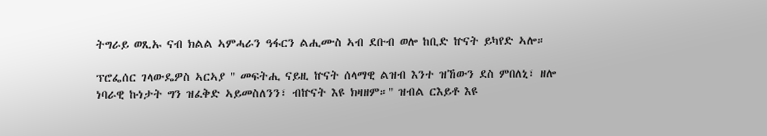ትግራይ ወጺኡ ናብ ክልል ኣምሓራን ዓፋርን ልሒሙስ ኣብ ደቡብ ወሎ ከቢድ ኵናት ይካየድ ኣሎ።

ፕሮፌሰር ገላውዴዎስ ኣርኣያ " መፍትሒ ናይዚ ኵናት ሰላማዊ ልዝብ እንተ ዝኸውን ደስ ምበለኒ፣ ዘሎ ነባራዊ ኩነታት ግን ዝፈቅድ ኣይመስለንን፣ ብኵናት እዩ ክዛዘም።" ዝብል ርእይቶ እዩ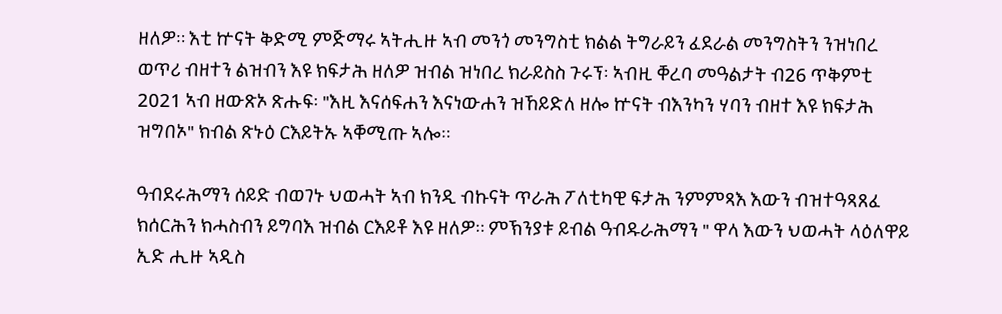ዘለዎ። እቲ ኵናት ቅድሚ ምጅማሩ ኣትሒዙ ኣብ መንጎ መንግስቲ ክልል ትግራይን ፈደራል መንግስትን ንዝነበረ ወጥሪ ብዘተን ልዝብን እዩ ክፍታሕ ዘለዎ ዝብል ዝነበረ ክራይስስ ጉሩፕ፡ ኣብዚ ቐረባ መዓልታት ብ26 ጥቅምቲ 2021 ኣብ ዘውጽኦ ጽሑፍ፡ "እዚ እናሰፍሐን እናነውሐን ዝኸይድለ ዘሎ ኵናት ብእንካን ሃባን ብዘተ እዩ ክፍታሕ ዝግበኦ" ክብል ጽኑዕ ርእይትኡ ኣቐሚጡ ኣሎ።

ዓብደሩሕማን ሰይድ ብወገኑ ህወሓት ኣብ ክንዲ ብኩናት ጥራሕ ፖለቲካዊ ፍታሕ ንምምጻእ እውን ብዝተዓጻጸፈ ክሰርሕን ክሓስብን ይግባእ ዝብል ርእይቶ እዩ ዘለዎ። ምኽንያቱ ይብል ዓብዱራሕማን " ዋላ እውን ህወሓት ላዕለዋይ ኢድ ሒዙ ኣዲስ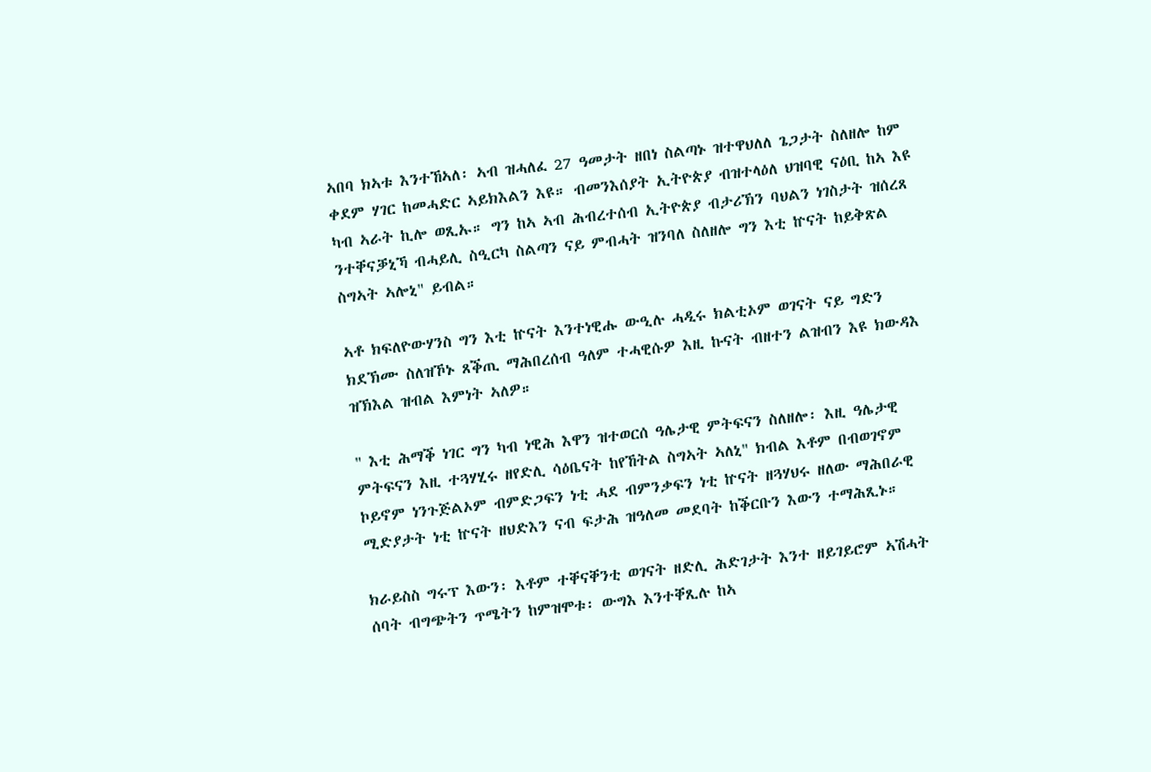ኣበባ ክኣቱ እንተኸኣለ፡ ኣብ ዝሓለፈ 27 ዓመታት ዘበነ ስልጣኑ ዝተዋህለለ ጌጋታት ስለዘሎ ከም ቀደም ሃገር ከመሓድር ኣይክእልን እዩ። ብመንእሰያት ኢትዮጵያ ብዝተላዕለ ህዝባዊ ናዕቢ ከኣ እዩ ካብ ኣራት ኪሎ ወጺኡ። ግን ከኣ ኣብ ሕብረተሰብ ኢትዮጵያ ብታሪኽን ባህልን ነገስታት ዝሰረጸ ንተቐናቓኒኻ ብሓይሊ ስዒርካ ስልጣን ናይ ምብሓት ዝንባለ ስለዘሎ ግን እቲ ኵናት ከይቅጽል ስግኣት ኣሎኒ" ይብል።

ኣቶ ክፍለዮውሃንስ ግን እቲ ኵናት እንተነዊሑ ውዒሉ ሓዲሩ ክልቲኦም ወገናት ናይ ግድን ክደኽሙ ስለዝኾኑ ጸቕጢ ማሕበረሰብ ዓለም ተሓዊሱዎ እዚ ኩናት ብዘተን ልዝብን እዩ ክውዳእ ዝኽእል ዝብል እምነት ኣለዎ።

" እቲ ሕማቕ ነገር ግን ካብ ነዊሕ እዋን ዝተወርሰ ዓሌታዊ ምትፍናን ስለዘሎ፡ እዚ ዓሌታዊ ምትፍናን እዚ ተጓሃሂሩ ዘየድሊ ሳዕቤናት ከየኸትል ስግኣት ኣለኒ" ክብል እቶም በብወገኖም ኮይኖም ነንጉጅልኦም ብምድጋፍን ነቲ ሓደ ብምንቃፍን ነቲ ኵናት ዘጓሃህሩ ዘለው ማሕበራዊ ሚድያታት ነቲ ኵናት ዘህድእን ናብ ፍታሕ ዝዓለመ መደባት ከቕርቡን እውን ተማሕጺኑ።

ክራይስስ ግሩፕ እውን፡ እቶም ተቐናቐንቲ ወገናት ዘድሊ ሕድገታት እንተ ዘይገይሮም ኣሽሓት ሰባት ብግጭትን ጥሜትን ከምዝሞቱ፡ ውግእ እንተቐጺሉ ከኣ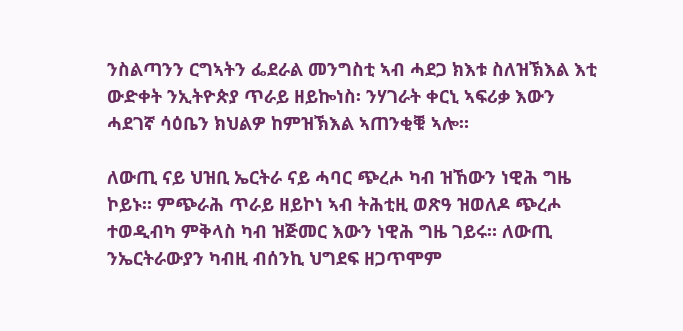ንስልጣንን ርግኣትን ፌደራል መንግስቲ ኣብ ሓደጋ ክእቱ ስለዝኽእል እቲ ውድቀት ንኢትዮጵያ ጥራይ ዘይኰነስ፡ ንሃገራት ቀርኒ ኣፍሪቃ እውን ሓደገኛ ሳዕቤን ክህልዎ ከምዝኽእል ኣጠንቂቑ ኣሎ።

ለውጢ ናይ ህዝቢ ኤርትራ ናይ ሓባር ጭረሖ ካብ ዝኸውን ነዊሕ ግዜ ኮይኑ። ምጭራሕ ጥራይ ዘይኮነ ኣብ ትሕቲዚ ወጽዓ ዝወለዶ ጭረሖ ተወዲብካ ምቅላስ ካብ ዝጅመር እውን ነዊሕ ግዜ ገይሩ። ለውጢ ንኤርትራውያን ካብዚ ብሰንኪ ህግደፍ ዘጋጥሞም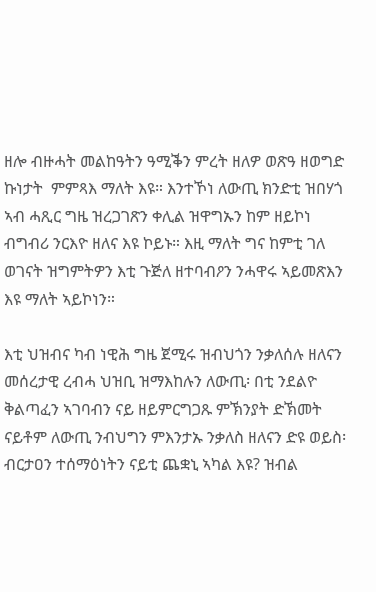ዘሎ ብዙሓት መልከዓትን ዓሚቕን ምረት ዘለዎ ወጽዓ ዘወግድ ኩነታት  ምምጻእ ማለት እዩ። እንተኾነ ለውጢ ክንድቲ ዝበሃጎ ኣብ ሓጺር ግዜ ዝረጋገጽን ቀሊል ዝዋግኡን ከም ዘይኮነ ብግብሪ ንርእዮ ዘለና እዩ ኮይኑ። እዚ ማለት ግና ከምቲ ገለ ወገናት ዝግምትዎን እቲ ጉጅለ ዘተባብዖን ንሓዋሩ ኣይመጽእን እዩ ማለት ኣይኮነን።

እቲ ህዝብና ካብ ነዊሕ ግዜ ጀሚሩ ዝብህጎን ንቃለሰሉ ዘለናን መሰረታዊ ረብሓ ህዝቢ ዝማእከሉን ለውጢ፡ በቲ ንደልዮ ቅልጣፈን ኣገባብን ናይ ዘይምርግጋጹ ምኽንያት ድኽመት ናይቶም ለውጢ ንብህግን ምእንታኡ ንቃለስ ዘለናን ድዩ ወይስ፡ ብርታዐን ተሰማዕነትን ናይቲ ጨቋኒ ኣካል እዩ? ዝብል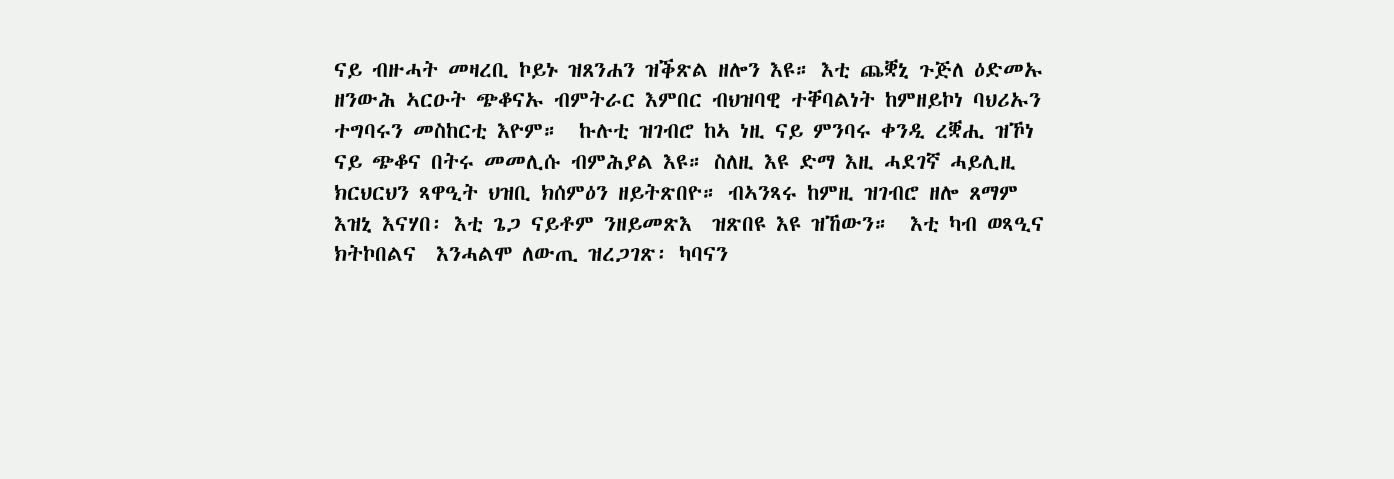ናይ ብዙሓት መዛረቢ ኮይኑ ዝጸንሐን ዝቕጽል ዘሎን እዩ። እቲ ጨቛኒ ጉጅለ ዕድመኡ ዘንውሕ ኣርዑት ጭቆናኡ ብምትራር እምበር ብህዝባዊ ተቐባልነት ከምዘይኮነ ባህሪኡን ተግባሩን መስከርቲ እዮም።  ኩሉቲ ዝገብሮ ከኣ ነዚ ናይ ምንባሩ ቀንዲ ረቛሒ ዝኾነ ናይ ጭቆና በትሩ መመሊሱ ብምሕያል እዩ። ስለዚ እዩ ድማ እዚ ሓደገኛ ሓይሊዚ ክርህርህን ጻዋዒት ህዝቢ ክሰምዕን ዘይትጽበዮ። ብኣንጻሩ ከምዚ ዝገብሮ ዘሎ ጸማም እዝኒ እናሃበ፡ እቲ ጌጋ ናይቶም ንዘይመጽእ  ዝጽበዩ እዩ ዝኸውን።  እቲ ካብ ወጻዒና ክትኮበልና  እንሓልሞ ለውጢ ዝረጋገጽ፡ ካባናን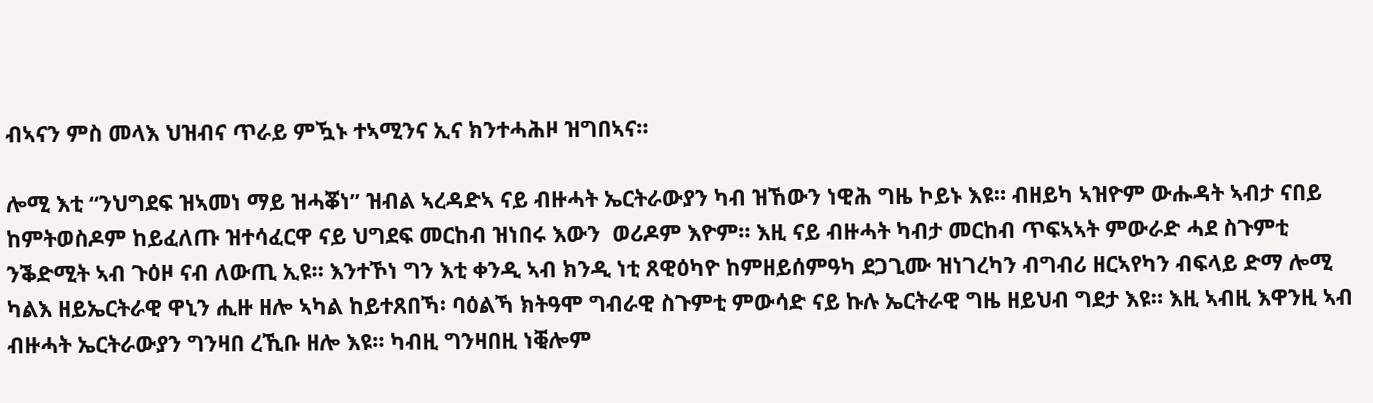ብኣናን ምስ መላእ ህዝብና ጥራይ ምዃኑ ተኣሚንና ኢና ክንተሓሕዞ ዝግበኣና።

ሎሚ እቲ “ንህግደፍ ዝኣመነ ማይ ዝሓቖነ” ዝብል ኣረዳድኣ ናይ ብዙሓት ኤርትራውያን ካብ ዝኸውን ነዊሕ ግዜ ኮይኑ እዩ። ብዘይካ ኣዝዮም ውሑዳት ኣብታ ናበይ ከምትወስዶም ከይፈለጡ ዝተሳፈርዋ ናይ ህግደፍ መርከብ ዝነበሩ እውን  ወሪዶም እዮም። እዚ ናይ ብዙሓት ካብታ መርከብ ጥፍኣኣት ምውራድ ሓደ ስጉምቲ ንቕድሚት ኣብ ጉዕዞ ናብ ለውጢ ኢዩ። እንተኾነ ግን እቲ ቀንዲ ኣብ ክንዲ ነቲ ጸዊዕካዮ ከምዘይሰምዓካ ደጋጊሙ ዝነገረካን ብግብሪ ዘርኣየካን ብፍላይ ድማ ሎሚ ካልእ ዘይኤርትራዊ ዋኒን ሒዙ ዘሎ ኣካል ከይተጸበኻ፡ ባዕልኻ ክትዓሞ ግብራዊ ስጉምቲ ምውሳድ ናይ ኩሉ ኤርትራዊ ግዜ ዘይህብ ግደታ እዩ። እዚ ኣብዚ እዋንዚ ኣብ ብዙሓት ኤርትራውያን ግንዛበ ረኺቡ ዘሎ እዩ። ካብዚ ግንዛበዚ ነቒሎም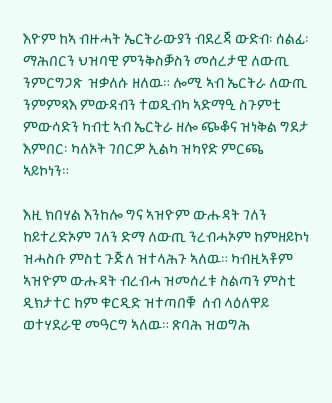እዮም ከኣ ብዙሓት ኤርትራውያን ብደረጃ ውድብ፡ ሰልፊ፡ ማሕበርን ህዝባዊ ምንቅስቓስን መሰረታዊ ለውጢ ንምርግጋጽ  ዝቃለሱ ዘለዉ። ሎሚ ኣብ ኤርትራ ለውጢ ንምምጻእ ምውዳብን ተወዲብካ ኣድማዒ ስጉምቲ ምውሳድን ካብቲ ኣብ ኤርትራ ዘሎ ጭቆና ዝነቅል ግደታ እምበር፡ ካለኦት ገበርዎ ኢልካ ዝካየድ ምርጫ ኣይኮነን።

እዚ ክበሃል እንከሎ ግና ኣዝዮም ውሑዳት ገለን ከይተረድኦም ገለን ድማ ለውጢ ንረብሓኦም ከምዘይኮነ ዝሓስቡ ምስቲ ጉጅለ ዝተላሕጉ ኣለዉ። ካብዚኣቶም ኣዝዮም ውሑዳት ብረብሓ ዝመሰረቱ ስልጣን ምስቲ ዲክታተር ከም ቁርዲድ ዝተጣበቑ  ሰብ ላዕለዋይ ወተሃደራዊ መዓርግ ኣለዉ። ጽባሕ ዝወግሕ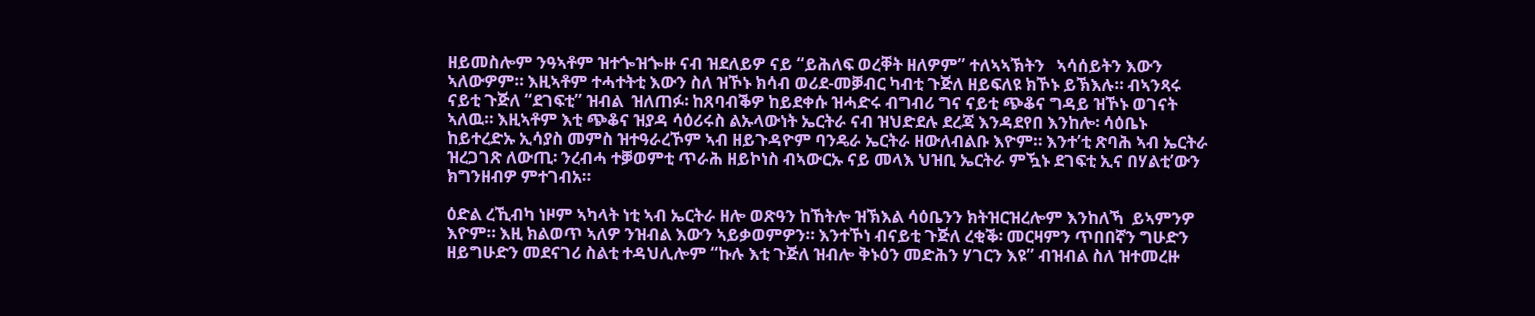ዘይመስሎም ንዓኣቶም ዝተጐዝጐዙ ናብ ዝደለይዎ ናይ “ይሕለፍ ወረቐት ዘለዎም” ተለኣኣኽትን   ኣሳሰይትን እውን ኣለውዎም። እዚኣቶም ተሓተትቲ እውን ስለ ዝኾኑ ክሳብ ወሪደ-መቓብር ካብቲ ጉጅለ ዘይፍለዩ ክኾኑ ይኽእሉ። ብኣንጻሩ ናይቲ ጉጅለ “ደገፍቲ” ዝብል  ዝለጠፉ፡ ከጸባብቕዎ ከይደቀሱ ዝሓድሩ ብግብሪ ግና ናይቲ ጭቆና ግዳይ ዝኾኑ ወገናት ኣለዉ። እዚኣቶም እቲ ጭቆና ዝያዳ ሳዕሪሩስ ልኡላውነት ኤርትራ ናብ ዝህድደሉ ደረጃ እንዳደየበ እንከሎ፡ ሳዕቤኑ ከይተረድኡ ኢሳያስ መምስ ዝተዓራረኾም ኣብ ዘይጉዳዮም ባንዴራ ኤርትራ ዘውለብልቡ እዮም። እንተ’ቲ ጽባሕ ኣብ ኤርትራ ዝረጋገጽ ለውጢ፡ ንረብሓ ተቓወምቲ ጥራሕ ዘይኮነስ ብኣውርኡ ናይ መላእ ህዝቢ ኤርትራ ምዃኑ ደገፍቲ ኢና በሃልቲ’ውን ክግንዘብዎ ምተገብአ።

ዕድል ረኺብካ ነዞም ኣካላት ነቲ ኣብ ኤርትራ ዘሎ ወጽዓን ከኸትሎ ዝኽእል ሳዕቤንን ክትዝርዝረሎም እንከለኻ  ይኣምንዎ እዮም። እዚ ክልወጥ ኣለዎ ንዝብል እውን ኣይቃወምዎን። እንተኾነ ብናይቲ ጉጅለ ረቂቕ፡ መርዛምን ጥበበኛን ግሁድን ዘይግሁድን መደናገሪ ስልቲ ተዳህሊሎም “ኩሉ እቲ ጉጅለ ዝብሎ ቅኑዕን መድሕን ሃገርን እዩ” ብዝብል ስለ ዝተመረዙ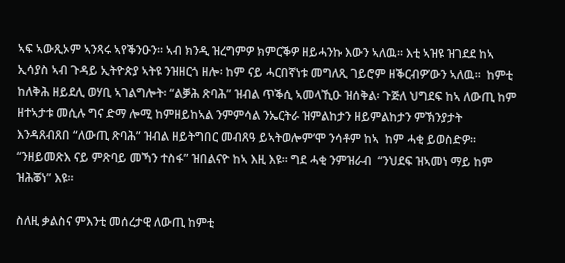ኣፍ ኣውጺኦም ኣንጻሩ ኣየቕንዑን። ኣብ ክንዲ ዝረግምዎ ክምርቕዎ ዘይሓንኩ እውን ኣለዉ። እቲ ኣዝዩ ዝገደደ ከኣ ኢሳያስ ኣብ ጉዳይ ኢትዮጵያ ኣትዩ ንዝዘርጎ ዘሎ፡ ከም ናይ ሓርበኛነቱ መግለጺ ገይሮም ዘቕርብዎ’ውን ኣለዉ።  ከምቲ ከለቅሕ ዘይደሊ ወሃቢ ኣገልግሎት፡ “ልቓሕ ጽባሕ” ዝብል ጥቕሲ ኣመላኺዑ ዝሰቅል፡ ጉጅለ ህግደፍ ከኣ ለውጢ ከም ዘተኣታቱ መሲሉ ግና ድማ ሎሚ ከምዘይከኣል ንምምሳል ንኤርትራ ዝምልከታን ዘይምልከታን ምኽንያታት እንዳጸብጸበ “ለውጢ ጽባሕ” ዝብል ዘይትግበር መብጸዓ ይኣትወሎም’ሞ ንሳቶም ከኣ  ከም ሓቂ ይወስድዎ።  “ንዘይመጽእ ናይ ምጽባይ መኻን ተስፋ” ዝበልናዮ ከኣ እዚ እዩ። ግደ ሓቂ ንምዝራብ  “ንህደፍ ዝኣመነ ማይ ከም ዝሕቖነ” እዩ።

ስለዚ ቃልስና ምእንቲ መሰረታዊ ለውጢ ከምቲ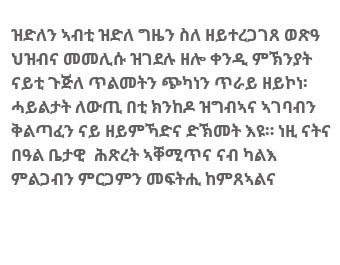ዝድለን ኣብቲ ዝድለ ግዜን ስለ ዘይተረጋገጸ ወጽዓ ህዝብና መመሊሱ ዝገደሉ ዘሎ ቀንዲ ምኽንያት ናይቲ ጉጅለ ጥልመትን ጭካነን ጥራይ ዘይኮነ፡ ሓይልታት ለውጢ በቲ ክንከዶ ዝግብኣና ኣገባብን ቅልጣፈን ናይ ዘይምኻድና ድኽመት እዩ። ነዚ ናትና በዓል ቤታዊ  ሕጽረት ኣቐሚጥና ናብ ካልእ ምልጋብን ምርጋምን መፍትሒ ከምጸኣልና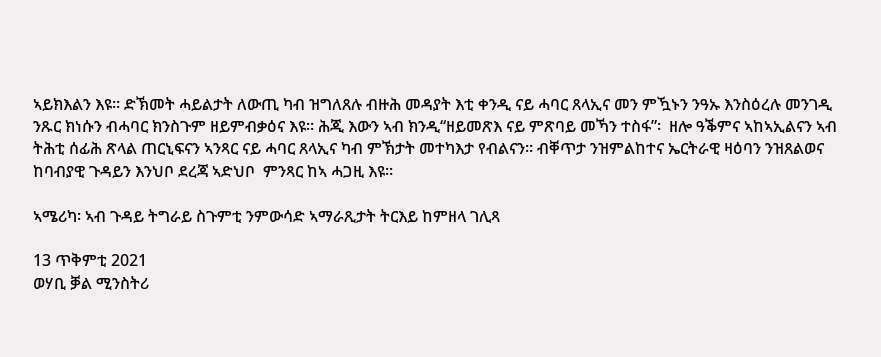ኣይክእልን እዩ። ድኽመት ሓይልታት ለውጢ ካብ ዝግለጸሉ ብዙሕ መዳያት እቲ ቀንዲ ናይ ሓባር ጸላኢና መን ምዃኑን ንዓኡ እንስዕረሉ መንገዲ ንጹር ክነሱን ብሓባር ክንስጉም ዘይምብቃዕና እዩ። ሕጂ እውን ኣብ ክንዲ“ዘይመጽእ ናይ ምጽባይ መኻን ተስፋ”፡  ዘሎ ዓቕምና ኣከኣኢልናን ኣብ ትሕቲ ሰፊሕ ጽላል ጠርኒፍናን ኣንጻር ናይ ሓባር ጸላኢና ካብ ምኽታት መተካእታ የብልናን። ብቐጥታ ንዝምልከተና ኤርትራዊ ዛዕባን ንዝጸልወና ከባብያዊ ጉዳይን እንህቦ ደረጃ ኣድህቦ  ምንጻር ከኣ ሓጋዚ እዩ።

ኣሜሪካ፡ ኣብ ጉዳይ ትግራይ ስጉምቲ ንምውሳድ ኣማራጺታት ትርእይ ከምዘላ ገሊጻ

13 ጥቅምቲ 2021
ወሃቢ ቓል ሚንስትሪ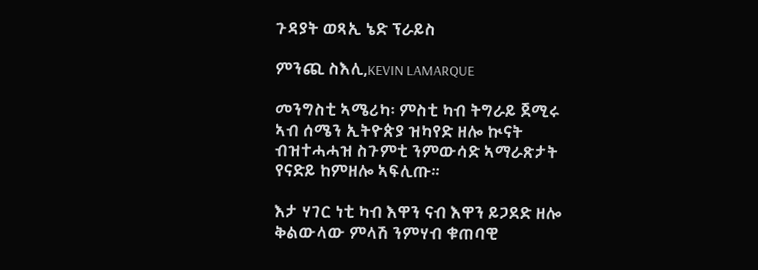ጉዳያት ወጻኢ ኔድ ፕራይስ

ምንጪ ስእሊ,KEVIN LAMARQUE

መንግስቲ ኣሜሪካ፡ ምስቲ ካብ ትግራይ ጀሚሩ ኣብ ሰሜን ኢትዮጵያ ዝካየድ ዘሎ ኲናት ብዝተሓሓዝ ስጉምቲ ንምውሳድ ኣማራጽታት የናድይ ከምዘሎ ኣፍሊጡ።

እታ ሃገር ነቲ ካብ እዋን ናብ እዋን ይጋደድ ዘሎ ቅልውላው ምላሽ ንምሃብ ቁጠባዊ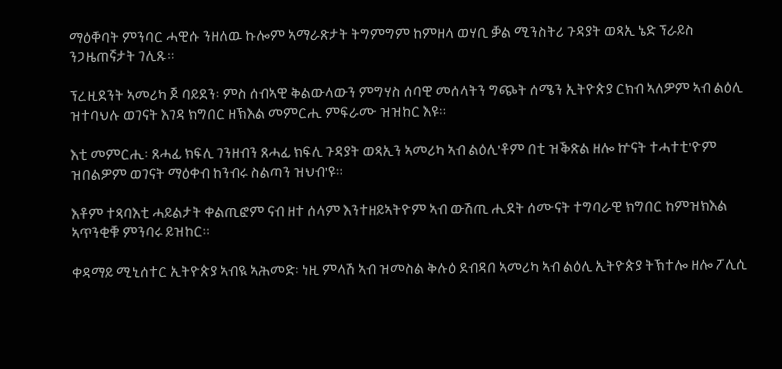ማዕቐባት ምንባር ሓዊሱ ንዘለዉ ኩሎም ኣማራጽታት ትግምግም ከምዘላ ወሃቢ ቓል ሚንስትሪ ጉዳያት ወጻኢ ኔድ ፕራይስ ንጋዜጠኛታት ገሊጹ።

ፕረዚደንት ኣመሪካ ጆ ባይደን፡ ምስ ሰብኣዊ ቅልውላውን ምግሃስ ሰባዊ መሰላትን ግጭት ሰሜን ኢትዮጵያ ርክብ ኣለዎም ኣብ ልዕሊ ዝተባህሉ ወገናት እገዳ ክግበር ዘኽእል መምርሒ ምፍራሙ ዝዝከር እዩ።

እቲ መምርሒ፡ ጸሓፊ ክፍሊ ገንዘብን ጸሓፊ ክፍሊ ጉዳያት ወጻኢን ኣመሪካ ኣብ ልዕሊ'ቶም በቲ ዝቕጽል ዘሎ ኵናት ተሓተቲ'ዮም ዝበልዎም ወገናት ማዕቀብ ከንብሩ ስልጣን ዝህብ'ዩ።

እቶም ተጻባእቲ ሓይልታት ቀልጢፎም ናብ ዘተ ሰላም እንተዘይኣትዮም ኣብ ውሽጢ ሒደት ሰሙናት ተግባራዊ ክግበር ከምዝክእል ኣጥንቂቑ ምንባሩ ይዝከር።

ቀዳማይ ሚኒሰተር ኢትዮጵያ ኣብዪ ኣሕመድ፡ ነዚ ምላሽ ኣብ ዝመስል ቅሉዕ ደብዳበ ኣመሪካ ኣብ ልዕሊ ኢትዮጵያ ትኽተሎ ዘሎ ፖሊሲ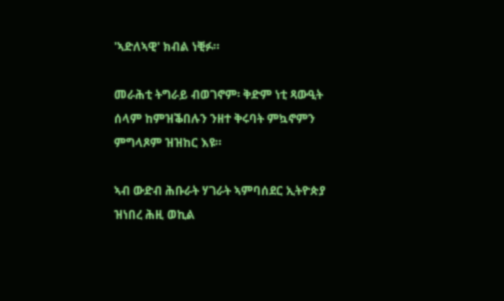'ኣድለኣዊ' ክብል ነቒፉ።

መራሕቲ ትግራይ ብወገኖም፡ ቅድም ነቲ ጻውዒት ሰላም ከምዝቕበሉን ንዘተ ቅሩባት ምኳኖምን ምግላጾም ዝዝከር እዩ።

ኣብ ውድብ ሕቡራት ሃገራት ኣምባሰደር ኢትዮጵያ ዝነበረ ሕዚ ወኪል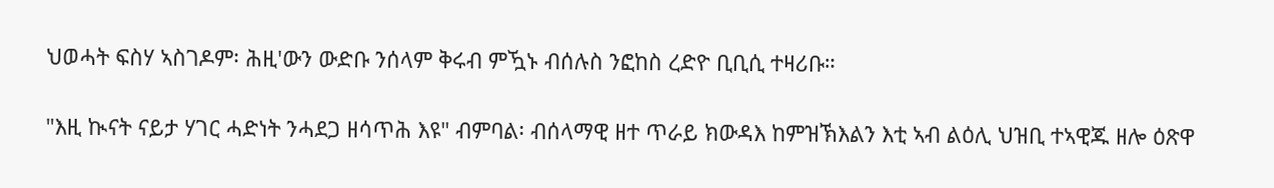ህወሓት ፍስሃ ኣስገዶም፡ ሕዚ'ውን ውድቡ ንሰላም ቅሩብ ምዃኑ ብሰሉስ ንፎከስ ረድዮ ቢቢሲ ተዛሪቡ።

"እዚ ኲናት ናይታ ሃገር ሓድነት ንሓደጋ ዘሳጥሕ እዩ" ብምባል፡ ብሰላማዊ ዘተ ጥራይ ክውዳእ ከምዝኽእልን እቲ ኣብ ልዕሊ ህዝቢ ተኣዊጁ ዘሎ ዕጽዋ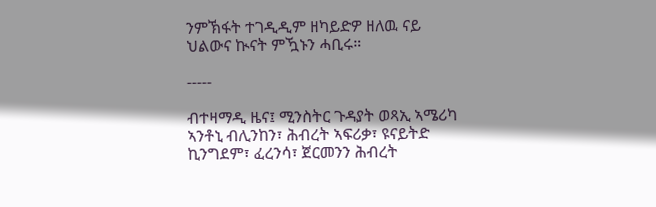ንምኽፋት ተገዲዲም ዘካይድዎ ዘለዉ ናይ ህልውና ኲናት ምዃኑን ሓቢሩ።

-----

ብተዛማዲ ዜና፤ ሚንስትር ጉዳያት ወጻኢ ኣሜሪካ ኣንቶኒ ብሊንከን፣ ሕብረት ኣፍሪቃ፣ ዩናይትድ ኪንግደም፣ ፈረንሳ፣ ጀርመንን ሕብረት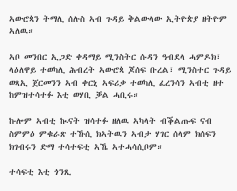ኣውሮጳን ትማሊ ሰሉስ ኣብ ጉዳይ ቅልውላው ኢትዮጵያ ዘትዮም ኣለዉ።

ኣቦ መንበር ኢጋድ ቀዳማይ ሚንስትር ሱዳን ዓብደላ ሓምዶክ፣ ላዕለዋይ ተወካሊ ሕብረት ኣውሮጳ ጆሰፍ ቡረል፣ ሚንስተር ጉዳይ ወጻኢ ጀርመንን ኣብ ቀርኒ ኣፍሪቃ ተወካሊ ፈረንሳን ኣብቲ ዘተ ከምዝተሳተፉ እቲ ወሃቢ ቓል ሓቢሩ።

ኩሎም ኣብቲ ኲናት ዝሳተፉ ዘለዉ ኣካላት ብቕልጡፍ ናብ ስምምዕ ምቁራጽ ተኹሲ ክኣትዉን ኣብታ ሃገር ሰላም ክሰፍን ክገብሩን ድማ ተሳተፍቲ ኣኼ ኣተሓሳሲቦም።

ተሳፍቲ እቲ ጎንጺ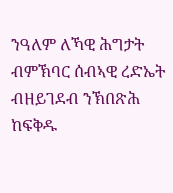ንዓለም ለኻዊ ሕግታት ብምኽባር ሰብኣዊ ረድኤት ብዘይገደብ ንኽበጽሕ ከፍቅዱ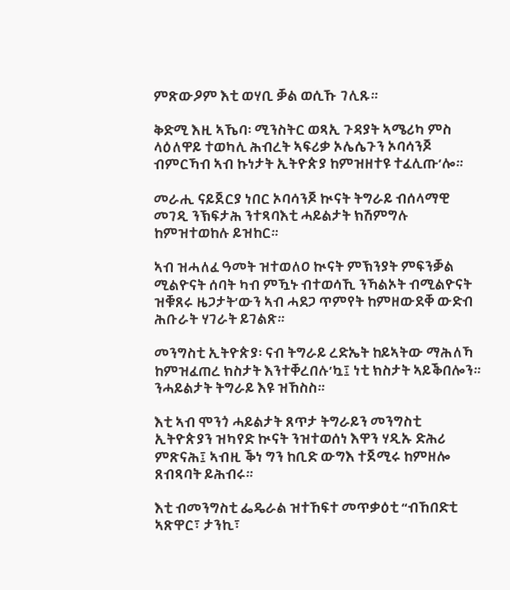ምጽውዖም እቲ ወሃቢ ቓል ወሲኹ ገሊጹ።

ቅድሚ እዚ ኣኼባ፡ ሚንስትር ወጻኢ ጉዳያት ኣሜሪካ ምስ ላዕለዋይ ተወካሊ ሕብረት ኣፍሪቃ ኦሌሴጉን ኦባሳንጆ ብምርኻብ ኣብ ኩነታት ኢትዮጵያ ከምዝዘተዩ ተፈሊጡ’ሎ።

መራሒ ናይጀርያ ነበር ኦባሳንጆ ኲናት ትግራይ ብሰላማዊ መገዲ ንኽፍታሕ ንተጻባእቲ ሓይልታት ክሽምግሉ ከምዝተወከሉ ይዝከር።

ኣብ ዝሓለፈ ዓመት ዝተወለዐ ኲናት ምኽንያት ምፍንቓል ሚልዮናት ሰባት ካብ ምዃኑ ብተወሳኺ ንኻልኦት ብሚልዮናት ዝቑጸሩ ዜጋታት’ውን ኣብ ሓደጋ ጥምየት ከምዘውደቐ ውድብ ሕቡራት ሃገራት ይገልጽ።

መንግስቲ ኢትዮጵያ፡ ናብ ትግራይ ረድኤት ከይኣትው ማሕለኻ ከምዝፈጠረ ክስታት እንተቐረበሉ’ኳ፤ ነቲ ክስታት ኣይቕበሎን። ንሓይልታት ትግራይ እዩ ዝኸስስ።

እቲ ኣብ ሞንጎ ሓይልታት ጸጥታ ትግራይን መንግስቲ ኢትዮጵያን ዝካየድ ኲናት ንዝተወሰነ እዋን ሃዲኡ ድሕሪ ምጽናሕ፤ ኣብዚ ቕነ ግን ከቢድ ውግእ ተጀሚሩ ከምዘሎ ጸብጻባት ይሕብሩ።

እቲ ብመንግስቲ ፌዴራል ዝተኸፍተ መጥቃዕቲ “ብኸበድቲ ኣጽዋር፣ ታንኪ፣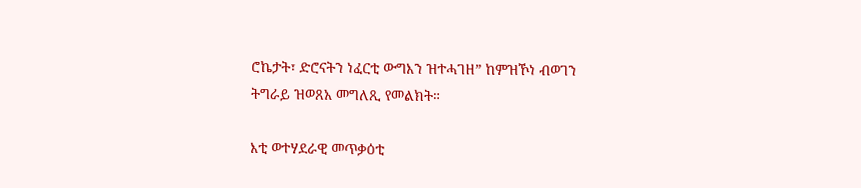ሮኬታት፣ ድሮናትን ነፈርቲ ውግእን ዝተሓገዘ” ከምዝኾነ ብወገን ትግራይ ዝወጸአ መግለጺ የመልክት።

እቲ ወተሃደራዊ መጥቃዕቲ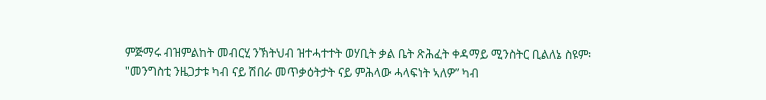ምጅማሩ ብዝምልከት መብርሂ ንኽትህብ ዝተሓተተት ወሃቢት ቃል ቤት ጽሕፈት ቀዳማይ ሚንስትር ቢልለኔ ስዩም፡ "መንግስቲ ንዜጋታቱ ካብ ናይ ሽበራ መጥቃዕትታት ናይ ምሕላው ሓላፍነት ኣለዎ” ካብ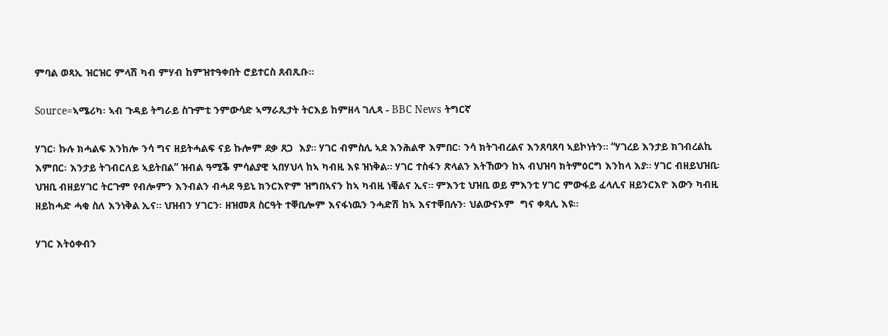ምባል ወጻኢ ዝርዝር ምላሽ ካብ ምሃብ ከምዝተዓቀበት ሮይተርስ ጸብጺቡ።

Source=ኣሜሪካ፡ ኣብ ጉዳይ ትግራይ ስጉምቲ ንምውሳድ ኣማራጺታት ትርእይ ከምዘላ ገሊጻ - BBC News ትግርኛ

ሃገር፡ ኩሉ ክሓልፍ እንከሎ ንሳ ግና ዘይትሓልፍ ናይ ኩሎም ደቃ ጸጋ  እያ። ሃገር ብምስሊ ኣደ እንሕልዋ እምበር፡ ንሳ ክትገብረልና እንጸባጸባ ኣይኮነትን። “ሃገረይ እንታይ ክገብረልኪ እምበር፡ እንታይ ትገብርለይ ኣይትበል” ዝብል ዓሚቕ ምሳልያዊ ኣበሃህላ ከኣ ካብዚ እዩ ዝነቅል። ሃገር ተስፋን ጽላልን እትኸውን ከኣ ብህዝባ ክትምዕርግ እንከላ እያ። ሃገር ብዘይህዝቢ፡ ህዝቢ ብዘይሃገር ትርጉም የብሎምን እንብልን ብሓደ ዓይኒ ክንርእዮም ዝግበኣናን ከኣ ካብዚ ነቒልና ኢና። ምእንቲ ህዝቢ ወይ ምእንቲ ሃገር ምውፋይ ፈላሊና ዘይንርእዮ እውን ካብዚ ዘይከሓድ ሓቂ ስለ እንነቅል ኢና። ህዝብን ሃገርን፡ ዘዝመጸ ስርዓት ተቐቢሎም እናፋነዉን ንሓድሽ ከኣ እናተቐበሉን፡ ህልውናኦም  ግና ቀጻሊ እዩ።

ሃገር እትዕቀብን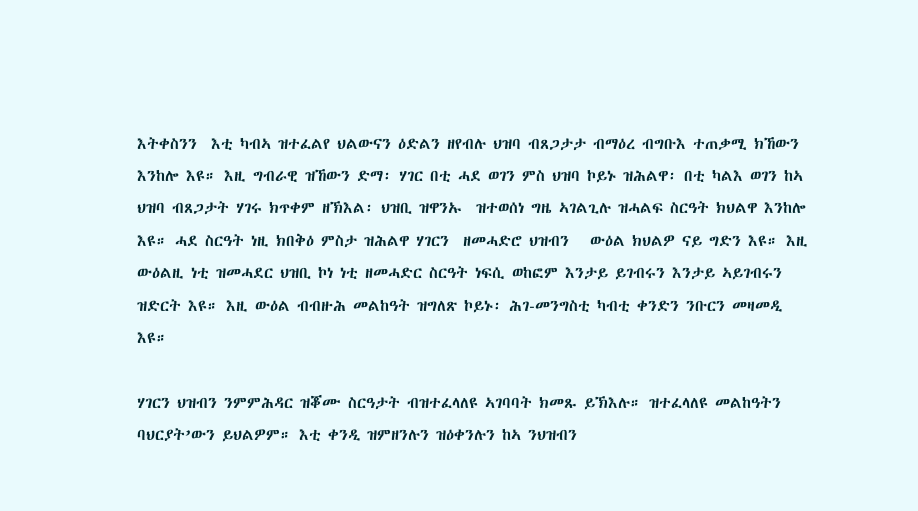እትቀስንን  እቲ ካብኣ ዝተፈልየ ህልውናን ዕድልን ዘየብሉ ህዝባ ብጸጋታታ ብማዕረ ብግቡእ ተጠቃሚ ክኸውን እንከሎ እዩ። እዚ ግብራዊ ዝኸውን ድማ፡ ሃገር በቲ ሓደ ወገን ምስ ህዝባ ኮይኑ ዝሕልዋ፡ በቲ ካልእ ወገን ከኣ ህዝባ ብጸጋታት ሃገሩ ክጥቀም ዘኽእል፡ ህዝቢ ዝዋንኡ  ዝተወሰነ ግዜ ኣገልጊሉ ዝሓልፍ ስርዓት ክህልዋ እንከሎ እዩ። ሓደ ስርዓት ነዚ ክበቅዕ ምስታ ዝሕልዋ ሃገርን  ዘመሓድሮ ህዝብን   ውዕል ክህልዎ ናይ ግድን እዩ። እዚ ውዕልዚ ነቲ ዝመሓደር ህዝቢ ኮነ ነቲ ዘመሓድር ስርዓት ነፍሲ ወከፎም እንታይ ይገብሩን እንታይ ኣይገብሩን ዝድርት እዩ። እዚ ውዕል ብብዙሕ መልከዓት ዝግለጽ ኮይኑ፡ ሕገ-መንግስቲ ካብቲ ቀንድን ንቡርን መዛመዲ እዩ።

ሃገርን ህዝብን ንምምሕዳር ዝቖሙ ስርዓታት ብዝተፈላለዩ ኣገባባት ክመጹ ይኽእሉ። ዝተፈላለዩ መልከዓትን ባህርያት’ውን ይህልዎም። እቲ ቀንዲ ዝምዘንሉን ዝዕቀንሉን ከኣ ንህዝብን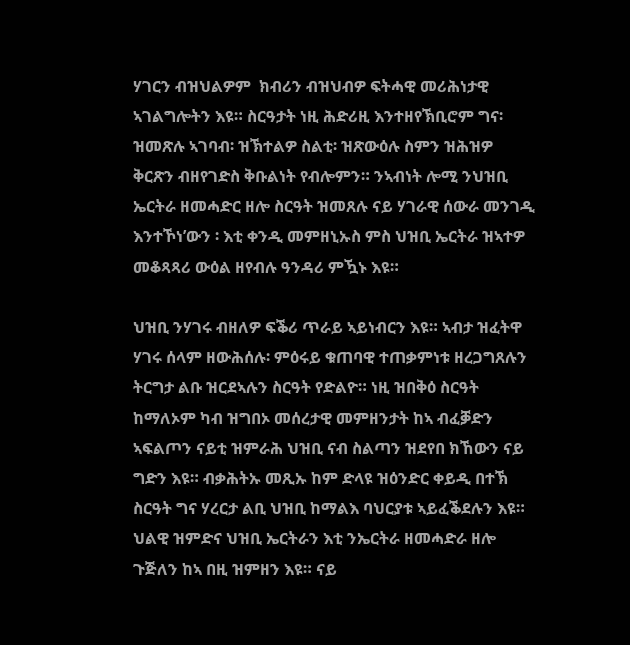ሃገርን ብዝህልዎም  ክብሪን ብዝህብዎ ፍትሓዊ መሪሕነታዊ ኣገልግሎትን እዩ። ስርዓታት ነዚ ሕድሪዚ እንተዘየኽቢሮም ግና፡ ዝመጽሉ ኣገባብ፡ ዝኽተልዎ ስልቲ፡ ዝጽውዕሉ ስምን ዝሕዝዎ ቅርጽን ብዘየገድስ ቅቡልነት የብሎምን። ንኣብነት ሎሚ ንህዝቢ ኤርትራ ዘመሓድር ዘሎ ስርዓት ዝመጸሉ ናይ ሃገራዊ ሰውራ መንገዲ  እንተኾነ’ውን ፡ እቲ ቀንዲ መምዘኒኡስ ምስ ህዝቢ ኤርትራ ዝኣተዎ መቆጻጻሪ ውዕል ዘየብሉ ዓንዳሪ ምዃኑ እዩ።

ህዝቢ ንሃገሩ ብዘለዎ ፍቕሪ ጥራይ ኣይነብርን እዩ። ኣብታ ዝፈትዋ ሃገሩ ሰላም ዘውሕሰሉ፡ ምዕሩይ ቁጠባዊ ተጠቃምነቱ ዘረጋግጸሉን ትርግታ ልቡ ዝርደኣሉን ስርዓት የድልዮ። ነዚ ዝበቅዕ ስርዓት ከማለኦም ካብ ዝግበኦ መሰረታዊ መምዘንታት ከኣ ብፈቓድን ኣፍልጦን ናይቲ ዝምራሕ ህዝቢ ናብ ስልጣን ዝደየበ ክኸውን ናይ ግድን እዩ። ብቃሕትኡ መጺኡ ከም ድላዩ ዝዕንድር ቀይዲ በተኽ ስርዓት ግና ሃረርታ ልቢ ህዝቢ ከማልእ ባህርያቱ ኣይፈቕደሉን እዩ። ህልዊ ዝምድና ህዝቢ ኤርትራን እቲ ንኤርትራ ዘመሓድራ ዘሎ ጉጅለን ከኣ በዚ ዝምዘን እዩ። ናይ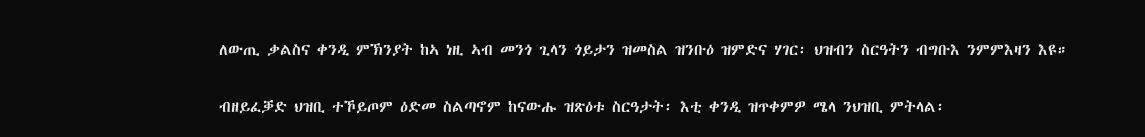ለውጢ ቃልስና ቀንዲ ምኽንያት ከኣ ነዚ ኣብ መንጎ ጊላን ጎይታን ዝመስል ዝንቡዕ ዝምድና ሃገር፡ ህዝብን ስርዓትን ብግቡእ ንምምእዛን እዩ።

ብዘይፈቓድ ህዝቢ ተኾይጦም ዕድመ ስልጣኖም ከናውሑ ዝጽዕቱ ስርዓታት፡ እቲ ቀንዲ ዝጥቀምዎ ሜላ ንህዝቢ ምትላል፡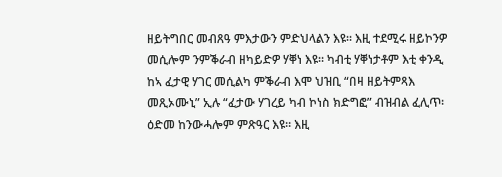ዘይትግበር መብጸዓ ምእታውን ምድህላልን እዩ። እዚ ተደሚሩ ዘይኮንዎ መሲሎም ንምቕራብ ዘካይድዎ ሃቐነ እዩ። ካብቲ ሃቐነታቶም እቲ ቀንዲ ከኣ ፈታዊ ሃገር መሲልካ ምቕራብ እሞ ህዝቢ “በዛ ዘይትምጻእ መጺኦሙኒ” ኢሉ “ፈታው ሃገረይ ካብ ኮነስ ክድግፎ” ብዝብል ፈሊጥ፡ ዕድመ ከንውሓሎም ምጽዓር እዩ። እዚ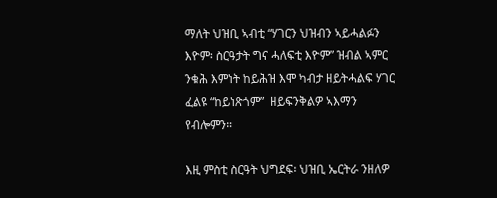ማለት ህዝቢ ኣብቲ “ሃገርን ህዝብን ኣይሓልፉን እዮም፡ ስርዓታት ግና ሓለፍቲ እዮም” ዝብል ኣምር ንቁሕ እምነት ከይሕዝ እሞ ካብታ ዘይትሓልፍ ሃገር ፈልዩ “ከይነጽጎም”  ዘይፍንቅልዎ ኣእማን የብሎምን።

እዚ ምስቲ ስርዓት ህግደፍ፡ ህዝቢ ኤርትራ ንዘለዎ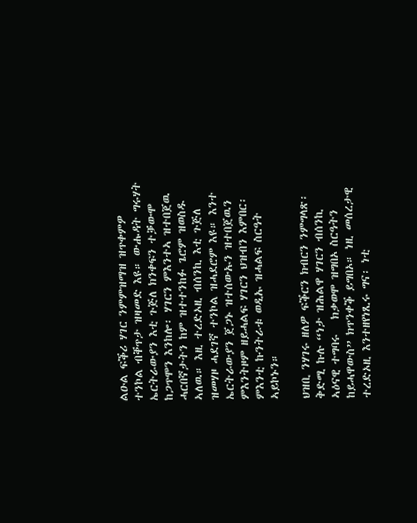ልዑል ፍቕሪ ሃገር ንምምዝማዝ ዝጥቀምዎ ተንኮል ብቐጥታ ዝዛመድ እዩ። ውሑዳት ግሩሃት ኤርትራውያን እቲ ጉጅለ ክንቀፍን ተቓውሞ ከጋጥሞን እንከሎ፡ ሃገርን ምእንተኣ ዝተበጀዉ ሓርበኛታትን ከም ዝተተንከፉ ጌሮም ዝወስዱ ኣለዉ። እዚ ተረድኦዚ ብሰንኪ እቲ ጉጅለ ዝመሃዞ ሓደገኛ ተንኮል ዝሓደሮም እዩ። እንተ ኤርትራውያን ጀጋኑ ዝተሰውኡን ዝተበጀዉን ምእንትዞም ዘይሓልፍ ሃገርን ህዝብን እምበር፡ ምእንቲ ኩንትራቱ ወዲኡ ዝሓልፍ ስርዓት ኣይኮኑን።

ህዝቢ ንሃገሩ ዘለዎ ፍቕርን ክብርን ንምግላጽ፡ ቅድሚ ኩሉ “ነታ ዝሕልዋ ሃገርን ብሰንኪ ኣዕናዊ ተግባሩ   ክቃወሞ ዝግበኦ ስርዓትን ከይሓዋውስ” ክጥንቀቕ ይግበኦ። ነዚ መሰረታዊ ተረድኦዚ እንተዘየነጺሩ ግና፡ ነቲ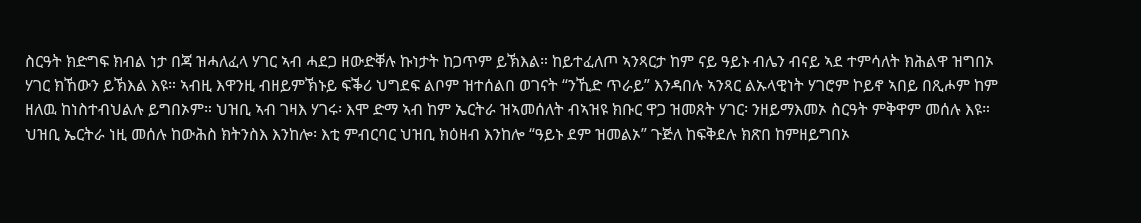ስርዓት ክድግፍ ክብል ነታ በጃ ዝሓለፈላ ሃገር ኣብ ሓደጋ ዘውድቐሉ ኩነታት ከጋጥም ይኽእል። ከይተፈለጦ ኣንጻርታ ከም ናይ ዓይኑ ብሌን ብናይ ኣደ ተምሳለት ክሕልዋ ዝግበኦ ሃገር ክኸውን ይኽእል እዩ። ኣብዚ እዋንዚ ብዘይምኽኑይ ፍቕሪ ህግደፍ ልቦም ዝተሰልበ ወገናት “ንኺድ ጥራይ” እንዳበሉ ኣንጻር ልኡላዊነት ሃገሮም ኮይኖ ኣበይ በጺሖም ከም ዘለዉ ከነስተብህልሉ ይግበኦም። ህዝቢ ኣብ ገዛእ ሃገሩ፡ እሞ ድማ ኣብ ከም ኤርትራ ዝኣመሰለት ብኣዝዩ ክቡር ዋጋ ዝመጸት ሃገር፡ ንዘይማእመኦ ስርዓት ምቅዋም መሰሉ እዩ። ህዝቢ ኤርትራ ነዚ መሰሉ ከውሕስ ክትንስእ እንከሎ፡ እቲ ምብርባር ህዝቢ ክዕዘብ እንከሎ “ዓይኑ ደም ዝመልኦ” ጉጅለ ከፍቅደሉ ክጽበ ከምዘይግበኦ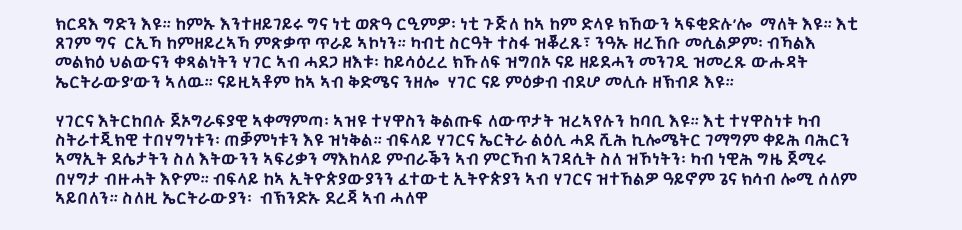ክርዳእ ግድን እዩ። ከምኡ እንተዘይገይሩ ግና ነቲ ወጽዓ ርዒምዎ፡ ነቲ ጉጅለ ከኣ ከም ድላዩ ክኸውን ኣፍቂድሉ’ሎ  ማለት እዩ። እቲ ጸገም ግና  ርኢኻ ከምዘይረኣኻ ምጽቃጥ ጥራይ ኣኮነን። ካብቲ ስርዓት ተስፋ ዝቖረጹ፣ ንዓኡ ዘረኸቡ መሲልዎም፡ ብኻልእ መልክዕ ህልውናን ቀጻልነትን ሃገር ኣብ ሓደጋ ዘእቱ፡ ከይሳዕረረ ክኹለፍ ዝግበኦ ናይ ዘይደሓን መንገዲ ዝመረጹ ውሑዳት ኤርትራውያ’ውን ኣለዉ። ናይዚኣቶም ከኣ ኣብ ቅድሜና ንዘሎ  ሃገር ናይ ምዕቃብ ብደሆ መሊሱ ዘኽብዶ እዩ።

ሃገርና እትርከበሉ ጀኦግራፍያዊ ኣቀማምጣ፡ ኣዝዩ ተሃዋስን ቅልጡፍ ለውጥታት ዝረኣየሉን ከባቢ እዩ። እቲ ተሃዋስነቱ ካብ ስትራተጂክዊ ተበሃግነቱን፡ ጠቓምነቱን እዩ ዝነቅል። ብፍላይ ሃገርና ኤርትራ ልዕሊ ሓደ ሺሕ ኪሎሜትር ገማግም ቀይሕ ባሕርን ኣማኢት ደሴታትን ስለ እትውንን ኣፍሪቃን ማእከላይ ምብራቕን ኣብ ምርኻብ ኣገዳሲት ስለ ዝኾነትን፡ ካብ ነዊሕ ግዜ ጀሚሩ በሃግታ ብዙሓት እዮም። ብፍላይ ከኣ ኢትዮጵያውያንን ፈተውቲ ኢትዮጵያን ኣብ ሃገርና ዝተኸልዎ ዓይኖም ጌና ክሳብ ሎሚ ሰለም ኣይበለን። ስለዚ ኤርትራውያን፡  ብኽንድኡ ደረጃ ኣብ ሓለዋ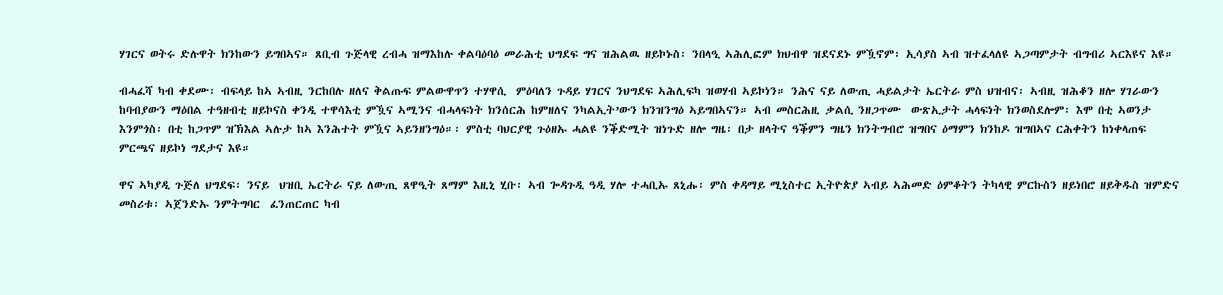ሃገርና ወትሩ ድሉዋት ክንከውን ይግበኣና። ጸቢብ ጉጅላዊ ረብሓ ዝማእከሉ ቀልባዕባዕ መራሕቲ ህግደፍ ግና ዝሕልዉ ዘይኮኑስ፡ ንበላዒ ኣሕሊፎም ክህብዋ ዝደናደኑ ምዃኖም፡ ኢሳያስ ኣብ ዝተፈላለዩ ኣጋጣምታት ብግብሪ ኣርእዩና እዩ።

ብሓፈሻ ካብ ቀደሙ፡ ብፍላይ ከኣ ኣብዚ ንርከበሉ ዘለና ቅልጡፍ ምልውዋጥን ተሃዋሲ  ምዕባለን ጉዳይ ሃገርና ንህግደፍ ኣሕሊፍካ ዝወሃብ ኣይኮነን። ንሕና ናይ ለውጢ ሓይልታት ኤርትራ ምስ ህዝብና፡ ኣብዚ ዝሕቆን ዘሎ ሃገራውን ከባብያውን ማዕበል ተዓዘብቲ ዘይኮናስ ቀንዲ ተዋሳእቲ ምዃና ኣሚንና ብሓላፍነት ክንሰርሕ ከምዘለና ንካልኢት’ውን ክንዝንግዕ ኣይግበኣናን። ኣብ መስርሕዚ ቃልሲ ንዘጋጥሙ  ውጽኢታት ሓላፍነት ክንወስደሎም፡ እሞ በቲ ኣወንታ እንምጎስ፡ በቲ ከጋጥም ዝኽእል ኣሉታ ከኣ እንሕተት ምዃና ኣይንዘንግዕ።፡ ምስቲ ባህርያዊ ጉዕዘኡ ሓልዩ ንቕድሚት ዝነጉድ ዘሎ ግዜ፡ በታ ዘላትና ዓቕምን ግዜን ክንትግብሮ ዝግበና ዕማምን ክንከዶ ዝግበኣና ርሕቀትን ከነቀላጠፍ ምርጫና ዘይኮነ ግደታና እዩ።

ዋና ኣካያዲ ጉጅለ ህግደፍ፡ ንናይ  ህዝቢ ኤርትራ ናይ ለውጢ ጸዋዒት ጸማም እዚኒ ሂቡ፡ ኣብ ጐዳጉዲ ዓዲ ሃሎ ተሓቢኡ ጸኒሑ፡ ምስ ቀዳማይ ሚኒስተር ኢትዮጵያ ኣብይ ኣሕመድ ዕምቆትን ትካላዊ ምርኩስን ዘይነበሮ ዘይቅዱስ ዝምድና  መስሪቱ፡ ኣጀንድኡ ንምትግባር  ፈንጠርጠር ካብ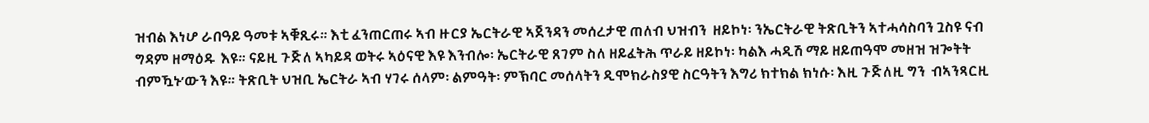ዝብል እነሆ ራበዓይ ዓመቱ ኣቑጺሩ። እቲ ፈንጠርጠሩ ኣብ ዙርያ ኤርትራዊ ኣጀንዳን መሰረታዊ ጠለብ ህዝብን  ዘይኮነ፡ ንኤርትራዊ ትጽቢትን ኣተሓሳስባን ጓስዩ ናብ ግዳም ዘማዕዱ  እዩ። ናይዚ ጉጅለ ኣካይዳ ወትሩ ኣዕናዊ እዩ እንብሎ፡ ኤርትራዊ ጸገም ስለ ዘይፈትሕ ጥራይ ዘይኮነ፡ ካልእ ሓዲሽ ማይ ዘይጠዓሞ መዘዝ ዝጐትት ብምዃኑ’ውን እዩ። ትጽቢት ህዝቢ ኤርትራ ኣብ ሃገሩ ሰላም፡ ልምዓት፡ ምኽባር መሰላትን ዲሞክራስያዊ ስርዓትን እግሪ ክተክል ክነሱ፡ እዚ ጉጅለዚ ግን  ብኣንጻርዚ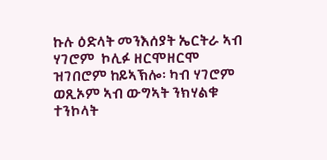ኩሉ ዕድላት መንእሰያት ኤርትራ ኣብ ሃገሮም  ኮሊፉ ዘርሞዘርሞ ዝገበሮም ከይኣኽሎ፡ ካብ ሃገሮም ወጺኦም ኣብ ውግኣት ንክሃልቁ  ተንኮላት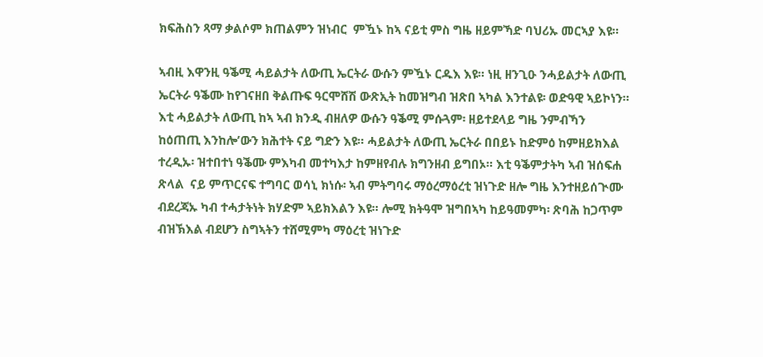ክፍሕስን ጻማ ቃልሶም ክጠልምን ዝነብር  ምዃኑ ከኣ ናይቲ ምስ ግዜ ዘይምኻድ ባህሪኡ መርኣያ እዩ።

ኣብዚ እዋንዚ ዓቕሚ ሓይልታት ለውጢ ኤርትራ ውሱን ምዃኑ ርዱእ እዩ። ነዚ ዘንጊዑ ንሓይልታት ለውጢ ኤርትራ ዓቕሙ ከየገናዘበ ቅልጡፍ ዓርሞሸሽ ውጽኢት ከመዝግብ ዝጽበ ኣካል እንተልዩ፡ ወድዓዊ ኣይኮነን። እቲ ሓይልታት ለውጢ ከኣ ኣብ ክንዲ ብዘለዎ ውሱን ዓቕሚ ምሱጓም፡ ዘይተደላይ ግዜ ንምብኻን ከዕጠጢ እንከሎ’ውን ክሕተት ናይ ግድን እዩ። ሓይልታት ለውጢ ኤርትራ በበይኑ ከድምዕ ከምዘይክእል ተረዲኡ፡ ዝተበተነ ዓቕሙ ምእካብ መተካእታ ከምዘየብሉ ክግንዘብ ይግበኦ። እቲ ዓቕምታትካ ኣብ ዝሰፍሐ ጽላል  ናይ ምጥርናፍ ተግባር ወሳኒ ክነሱ፡ ኣብ ምትግባሩ ማዕረማዕረቲ ዝነጉድ ዘሎ ግዜ እንተዘይሰጒሙ ብደረጃኡ ካብ ተሓታትነት ክሃድም ኣይክእልን እዩ። ሎሚ ክትዓሞ ዝግበኣካ ከይዓመምካ፡ ጽባሕ ከጋጥም ብዝኽእል ብደሆን ስግኣትን ተሸሚምካ ማዕረቲ ዝነጉድ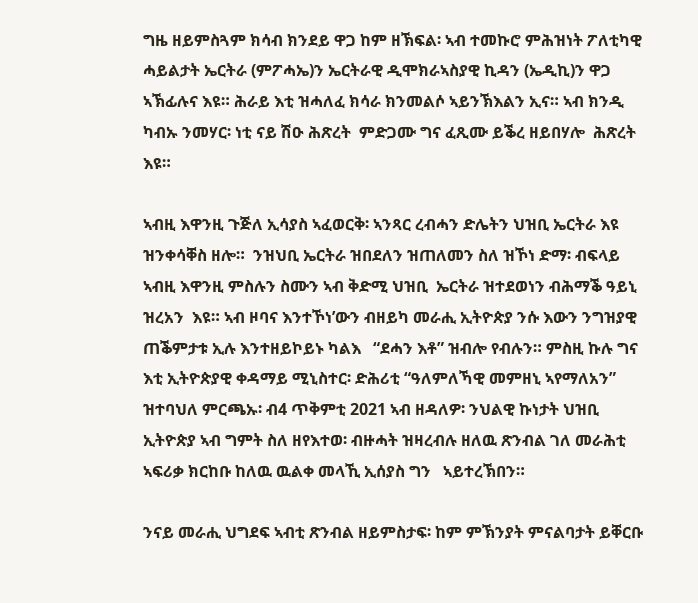ግዜ ዘይምስጓም ክሳብ ክንደይ ዋጋ ከም ዘኽፍል፡ ኣብ ተመኩሮ ምሕዝነት ፖለቲካዊ ሓይልታት ኤርትራ (ምፖሓኤ)ን ኤርትራዊ ዲሞክራኣስያዊ ኪዳን (ኤዲኪ)ን ዋጋ ኣኽፊሉና እዩ። ሕራይ እቲ ዝሓለፈ ክሳራ ክንመልሶ ኣይንኽእልን ኢና። ኣብ ክንዲ ካብኡ ንመሃር፡ ነቲ ናይ ሽዑ ሕጽረት  ምድጋሙ ግና ፈጺሙ ይቕረ ዘይበሃሎ  ሕጽረት እዩ።

ኣብዚ እዋንዚ ጉጅለ ኢሳያስ ኣፈወርቅ፡ ኣንጻር ረብሓን ድሌትን ህዝቢ ኤርትራ እዩ ዝንቀሳቐስ ዘሎ።  ንዝህቢ ኤርትራ ዝበደለን ዝጠለመን ስለ ዝኾነ ድማ፡ ብፍላይ ኣብዚ እዋንዚ ምስሉን ስሙን ኣብ ቅድሚ ህዝቢ  ኤርትራ ዝተደወነን ብሕማቕ ዓይኒ ዝረአን  እዩ። ኣብ ዞባና እንተኾነ’ውን ብዘይካ መራሒ ኢትዮጵያ ንሱ እውን ንግዝያዊ ጠቕምታቱ ኢሉ እንተዘይኮይኑ ካልእ   “ደሓን እቶ” ዝብሎ የብሉን። ምስዚ ኩሉ ግና እቲ ኢትዮጵያዊ ቀዳማይ ሚኒስተር፡ ድሕሪቲ “ዓለምለኻዊ መምዘኒ ኣየማለአን” ዝተባህለ ምርጫኡ፡ ብ4 ጥቅምቲ 2021 ኣብ ዘዳለዎ፡ ንህልዊ ኩነታት ህዝቢ ኢትዮጵያ ኣብ ግምት ስለ ዘየእተወ፡ ብዙሓት ዝዛረብሉ ዘለዉ ጽንብል ገለ መራሕቲ ኣፍሪቃ ክርከቡ ከለዉ ዉልቀ መላኺ ኢሰያስ ግን   ኣይተረኽበን።

ንናይ መራሒ ህግደፍ ኣብቲ ጽንብል ዘይምስታፍ፡ ከም ምኽንያት ምናልባታት ይቐርቡ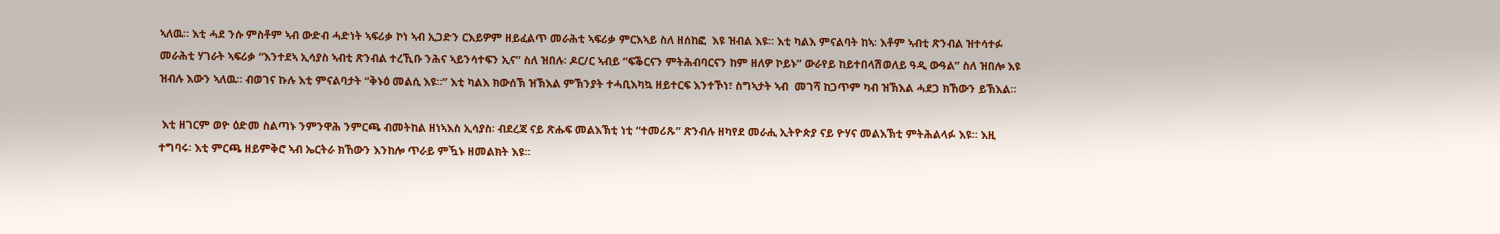ኣለዉ። እቲ ሓደ ንሱ ምስቶም ኣብ ውድብ ሓድነት ኣፍሪቃ ኮነ ኣብ ኢጋድን ርእይዎም ዘይፈልጥ መራሕቲ ኣፍሪቃ ምርእኣይ ስለ ዘሰከፎ  እዩ ዝብል እዩ። እቲ ካልእ ምናልባት ከኣ፡ እቶም ኣብቲ ጽንብል ዝተሳተፉ መራሕቲ ሃገራት ኣፍሪቃ “እንተደኣ ኢሳያስ ኣብቲ ጽንብል ተረኺቡ ንሕና ኣይንሳተፍን ኢና” ስለ ዝበሉ፡ ዶር/ር ኣብይ “ፍቕርናን ምትሕብባርናን ከም ዘለዎ ኮይኑ” ውራየይ ከይተበላሽወለይ ዓዲ ውዓል” ስለ ዝበሎ እዩ ዝብሉ እውን ኣለዉ። ብወገና ኩሉ እቲ ምናልባታት “ቅኑዕ መልሲ እዩ።” እቲ ካልእ ክውሰኽ ዝኽእል ምኽንያት ተሓቢእካኳ ዘይተርፍ እንተኾነ፣ ስግኣታት ኣብ  መገሻ ከጋጥም ካብ ዝኽእል ሓደጋ ክኸውን ይኽእል።

 እቲ ዘገርም ወዮ ዕድመ ስልጣኑ ንምንዋሕ ንምርጫ ብመትከል ዘነኣእስ ኢሳያስ፡ ብደረጃ ናይ ጽሑፍ መልእኽቲ ነቲ “ተመሪጹ” ጽንብሉ ዘካየደ መራሒ ኢትዮጵያ ናይ ዮሃና መልእኽቲ ምትሕልላፉ እዩ። እዚ ተግባሩ፡ እቲ ምርጫ ዘይምቅሮ ኣብ ኤርትራ ክኸውን እንከሎ ጥራይ ምዃኑ ዘመልክት እዩ።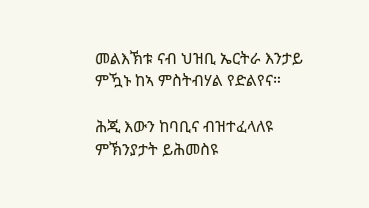መልእኽቱ ናብ ህዝቢ ኤርትራ እንታይ ምዃኑ ከኣ ምስትብሃል የድልየና።

ሕጂ እውን ከባቢና ብዝተፈላለዩ  ምኽንያታት ይሕመስዩ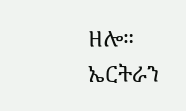ዘሎ። ኤርትራን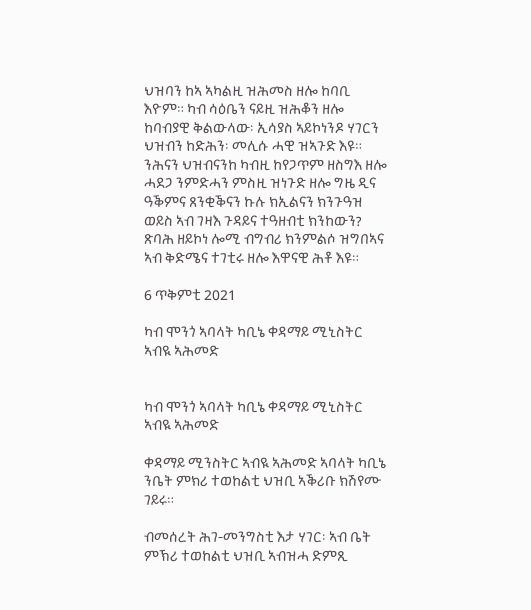ህዝባን ከኣ ኣካልዚ ዝሕመስ ዘሎ ከባቢ እዮም። ካብ ሳዕቤን ናይዚ ዝሕቆን ዘሎ ከባብያዊ ቅልውላው፡ ኢሳያስ ኣይኮነንዶ ሃገርን ህዝብን ከድሕን፡ መሊሱ ሓዊ ዝኣጉድ እዩ። ንሕናን ህዝብናንከ ካብዚ ከየጋጥም ዘስግእ ዘሎ ሓደጋ ንምድሓን ምስዚ ዝነጉድ ዘሎ ግዜ ዲና ዓቕምና ጸንቂቕናን ኩሉ ክኢልናን ክንጉዓዝ ወይስ ኣብ ገዛእ ጉዳይና ተዓዘብቲ ክንከውን? ጽባሕ ዘይኮነ ሎሚ ብግብሪ ክንምልሶ ዝግበኣና ኣብ ቅድሜና ተገቲሩ ዘሎ እዋናዊ ሕቶ እዩ።

6 ጥቅምቲ 2021

ካብ ሞንጎ ኣባላት ካቢኔ ቀዳማይ ሚኒስትር ኣብዪ ኣሕመድ


ካብ ሞንጎ ኣባላት ካቢኔ ቀዳማይ ሚኒስትር ኣብዪ ኣሕመድ

ቀዳማይ ሚንስትር ኣብዪ ኣሕመድ ኣባላት ካቢኔ ንቤት ምክሪ ተወከልቲ ህዝቢ ኣቕሪቡ ክሽየሙ ገይሩ።

ብመሰረት ሕገ-መንግስቲ እታ ሃገር፡ ኣብ ቤት ምኽሪ ተወከልቲ ህዝቢ ኣብዝሓ ድምጺ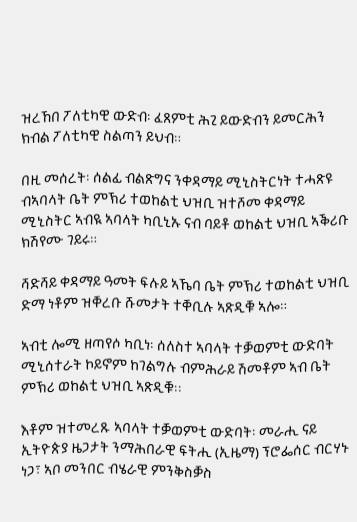ዝረኸበ ፖለቲካዊ ውድብ፡ ፈጸምቲ ሕጊ ይውድብን ይመርሕን ክብል ፖለቲካዊ ስልጣን ይህብ።

በዚ መሰረት፡ ሰልፊ ብልጽግና ንቀዳማይ ሚኒስትርነት ተሓጽዩ ብኣባላት ቤት ምኽሪ ተወከልቲ ህዝቢ ዝተሾመ ቀዳማይ ሚኒስትር ኣብዪ ኣባላት ካቢኒኡ ናብ ባይቶ ወከልቲ ህዝቢ ኣቕሪቡ ክሽየሙ ገይሩ።

ሻድሻይ ቀዳማይ ዓመት ፍሉይ ኣኼባ ቤት ምኽሪ ተወከልቲ ህዝቢ ድማ ነቶም ዝቐረቡ ሹመታት ተቐቢሉ ኣጽዲቑ ኣሎ።

ኣብቲ ሎሚ ዘጣየሶ ካቢነ፡ ሰለስተ ኣባላት ተቓወምቲ ውድባት ሚኒሰተራት ኮይኖም ከገልግሉ ብምሕራይ ሽመቶም ኣብ ቤት ምኽሪ ወከልቲ ህዝቢ ኣጽዲቑ፡፡

እቶም ዝተመረጹ ኣባላት ተቓወምቲ ውድባት፡ መራሒ ናይ ኢትዮጵያ ዜጋታት ንማሕበራዊ ፍትሒ (ኢዜማ) ፕሮፌሰር ብርሃኑ ነጋ፣ ኣቦ መንበር ብሄራዊ ምንቅስቓስ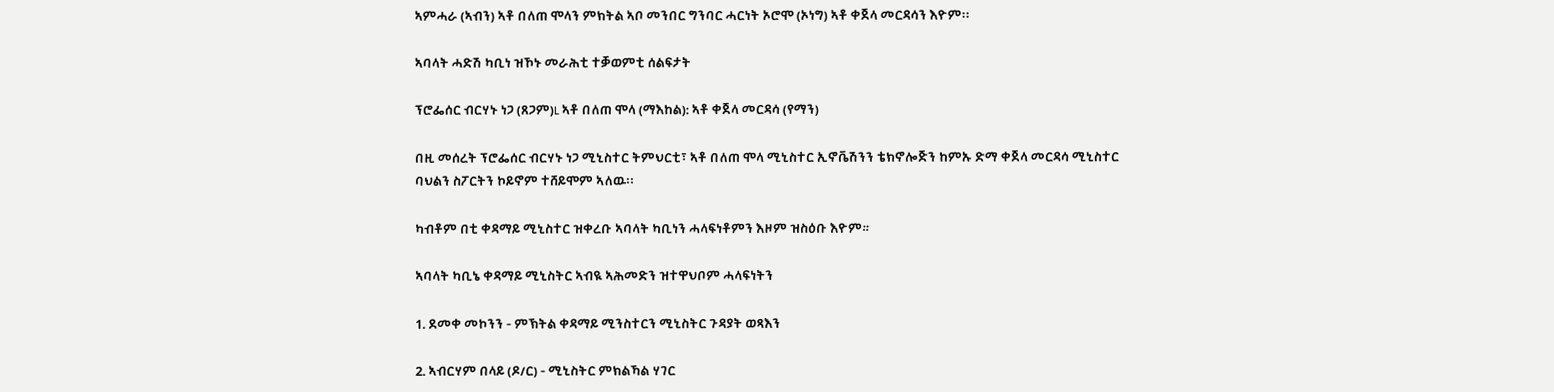ኣምሓራ (ኣብን) ኣቶ በለጠ ሞላን ምክትል ኣቦ መንበር ግንባር ሓርነት ኦሮሞ (ኦነግ) ኣቶ ቀጀላ መርዳሳን እዮም፡፡

ኣባላት ሓድሽ ካቢነ ዝኾኑ መራሕቲ ተቓወምቲ ሰልፍታት

ፕሮፌሰር ብርሃኑ ነጋ (ጸጋም)L ኣቶ በለጠ ሞላ (ማእከል): ኣቶ ቀጀላ መርዳሳ (የማን)

በዚ መሰረት ፕሮፌሰር ብርሃኑ ነጋ ሚኒስተር ትምህርቲ፣ ኣቶ በለጠ ሞላ ሚኒስተር ኢኖቬሽንን ቴክኖሎጅን ከምኡ ድማ ቀጀላ መርዳሳ ሚኒስተር ባህልን ስፖርትን ኮይኖም ተሸይሞም ኣለዉ፡፡

ካብቶም በቲ ቀዳማይ ሚኒስተር ዝቀረቡ ኣባላት ካቢነን ሓላፍነቶምን እዞም ዝስዕቡ እዮም።

ኣባላት ካቢኔ ቀዳማይ ሚኒስትር ኣብዪ ኣሕመድን ዝተዋህቦም ሓላፍነትን

1. ደመቀ መኮንን - ምኽትል ቀዳማይ ሚንስተርን ሚኒስትር ጉዳያት ወጻእን

2. ኣብርሃም በላይ (ዶ/ር) - ሚኒስትር ምክልኻል ሃገር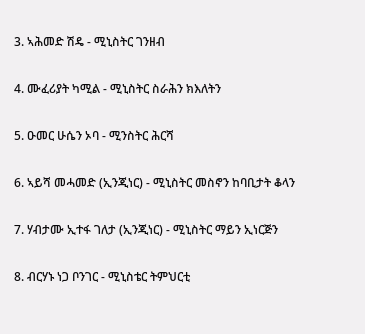3. ኣሕመድ ሽዴ - ሚኒስትር ገንዘብ

4. ሙፈሪያት ካሚል - ሚኒስትር ስራሕን ክእለትን

5. ዑመር ሁሴን ኦባ - ሚንስትር ሕርሻ

6. ኣይሻ መሓመድ (ኢንጂነር) - ሚኒስትር መስኖን ከባቢታት ቆላን

7. ሃብታሙ ኢተፋ ገለታ (ኢንጂነር) - ሚኒስትር ማይን ኢነርጅን

8. ብርሃኑ ነጋ ቦንገር - ሚኒስቴር ትምህርቲ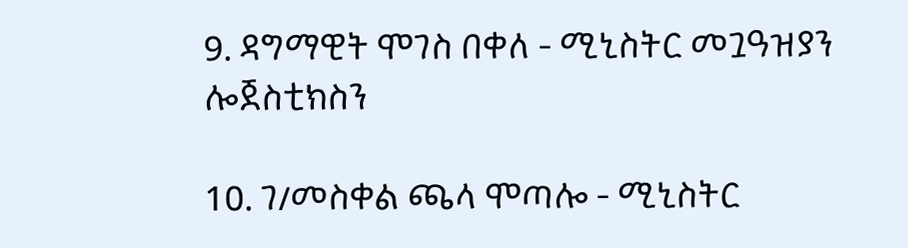9. ዳግማዊት ሞገስ በቀለ - ሚኒስትር መጓዓዝያን ሎጀስቲክስን

10. ገ/መስቀል ጫላ ሞጣሎ - ሚኒስትር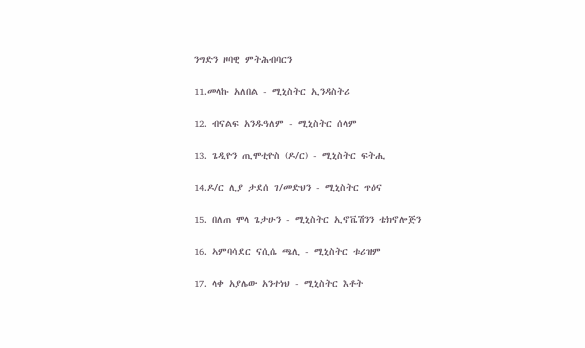ንግድን ዞባዊ ምትሕብባርን

11.መላኩ አለበል - ሚኒስትር ኢንዳስትሪ

12. ብናልፍ አንዱዓለም - ሚኒስትር ሰላም

13. ጌዲዮን ጢሞቲዮስ (ዶ/ር) - ሚኒስትር ፍትሒ

14.ዶ/ር ሊያ ታደሰ ገ/መድህን - ሚኒስትር ጥዕና

15. በለጠ ሞላ ጌታሁን - ሚኒስትር ኢኖቬሽንን ቴክኖሎጅን

16. ኣምባሳደር ናሲሴ ጫሊ - ሚኒስትር ቱሪዝም

17. ላቀ አያሌው አንተነህ - ሚኒስትር እቶት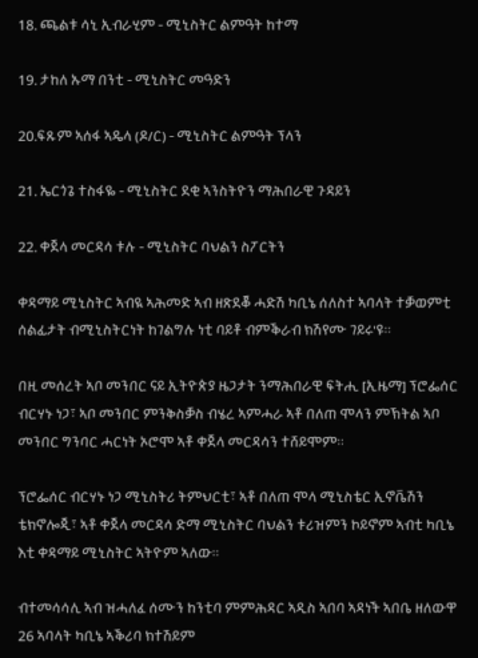18. ጫልቱ ሳኒ ኢብራሂም - ሚኒስትር ልምዓት ከተማ

19. ታከለ ኡማ በንቲ - ሚኒስትር መዓድን

20.ፍጹም ኣሰፋ ኣዴላ (ዶ/ር) - ሚኒስትር ልምዓት ፕላን

21. ኤርጎጌ ተስፋዬ - ሚኒስትር ደቂ ኣንስትዮን ማሕበራዊ ጉዳይን

22. ቀጀላ መርዳሳ ቱሉ - ሚኒስትር ባህልን ስፖርትን

ቀዳማይ ሚኒስትር ኣብዪ ኣሕመድ ኣብ ዘጽደቖ ሓድሽ ካቢኔ ሰለስተ ኣባላት ተቓወምቲ ሰልፊታት ብሚኒስትርነት ከገልግሉ ነቲ ባይቶ ብምቕራብ ክሽየሙ ገይሩ'ዩ።

በዚ መሰረት ኣቦ መንበር ናይ ኢትዮጵያ ዜጋታት ንማሕበራዊ ፍትሒ [ኢዜማ] ፕሮፌሰር ብርሃኑ ነጋ፣ ኣቦ መንበር ምንቅስቓስ ብሄረ ኣምሓራ ኣቶ በለጠ ሞላን ምኽትል ኣቦ መንበር ግንባር ሓርነት ኦሮሞ ኣቶ ቀጀላ መርዳሳን ተሸይሞም።

ፕሮፌሰር ብርሃኑ ነጋ ሚኒስትሪ ትምህርቲ፣ ኣቶ በለጠ ሞላ ሚኒስቴር ኢኖቬሽን ቴክኖሎጂ፣ ኣቶ ቀጀላ መርዳሳ ድማ ሚኒስትር ባህልን ቱሪዝምን ኮይኖም ኣብቲ ካቢኔ እቲ ቀዳማይ ሚኒስትር ኣትዮም ኣለው።

ብተመሳሳሊ ኣብ ዝሓለፈ ሰሙን ከንቲባ ምምሕዳር ኣዲስ ኣበባ ኣዳነች ኣበቤ ዘለውዋ 26 ኣባላት ካቢኔ ኣቕሪባ ክተሽይም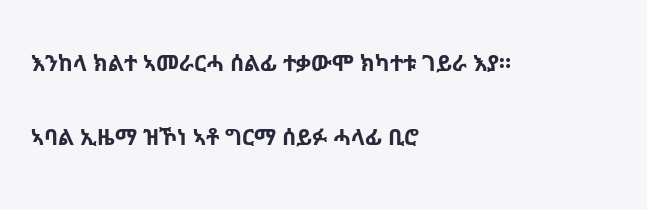እንከላ ክልተ ኣመራርሓ ሰልፊ ተቃውሞ ክካተቱ ገይራ እያ።

ኣባል ኢዜማ ዝኾነ ኣቶ ግርማ ሰይፉ ሓላፊ ቢሮ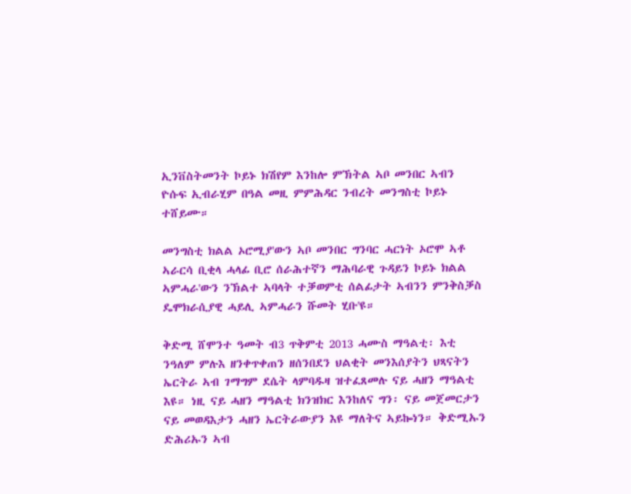ኢንቨስትመንት ኮይኑ ክሽየም እንከሎ ምኽትል ኣቦ መንበር ኣብን ዮሱፍ ኢብራሂም በዓል መዚ ምምሕዳር ንብረት መንግስቲ ኮይኑ ተሸይሙ።

መንግስቲ ክልል ኦሮሚያ'ውን ኣቦ መንበር ግንባር ሓርነት ኦሮሞ ኣቶ ኣራርሳ ቢቂላ ሓላፊ ቢሮ ሰራሕተኛን ማሕባራዊ ጉዳይን ኮይኑ ክልል ኣምሓራ'ውን ንኽልተ ኣባላት ተቓወምቲ ሰልፊታት ኣብንን ምንቅስቓስ ዴሞክራሲያዊ ሓይሊ ኣምሓራን ሹመት ሂቡ'ዩ።

ቅድሚ ሸሞንተ ዓመት ብ3 ጥቅምቲ 2013 ሓሙስ ማዓልቲ፡ እቲ ንዓለም ምሉእ ዘንቀጥቀጠን ዘሰንበደን ህልቂት መንእሰያትን ህጻናትን ኤርትራ ኣብ ገማግም ደሴት ላምባዱዛ ዝተፈጸመሉ ናይ ሓዘን ማዓልቲ እዩ። ነዚ ናይ ሓዘን ማዓልቲ ክንዝክር እንከለና ግን፡ ናይ መጀመርታን ናይ መወዳእታን ሓዘን ኤርትራውያን እዩ ማለትና ኣይኰነን። ቅድሚኡን ድሕሪኡን ኣብ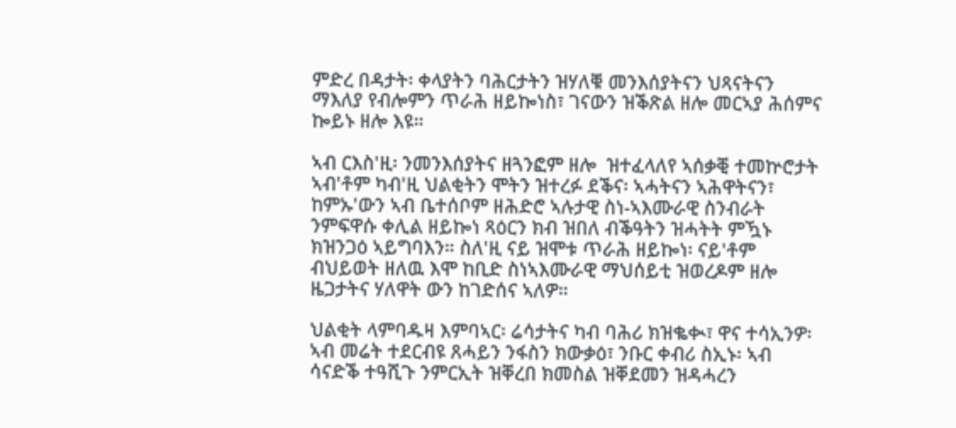ምድረ በዳታት፡ ቀላያትን ባሕርታትን ዝሃለቑ መንእሰያትናን ህጻናትናን ማእለያ የብሎምን ጥራሕ ዘይኰነስ፣ ገናውን ዝቕጽል ዘሎ መርኣያ ሕሰምና ኰይኑ ዘሎ እዩ።

ኣብ ርእስ'ዚ፡ ንመንእሰያትና ዘጓንፎም ዘሎ  ዝተፈላለየ ኣሰቃቒ ተመኵሮታት ኣብ'ቶም ካብ'ዚ ህልቂትን ሞትን ዝተረፉ ደቕና፡ ኣሓትናን ኣሕዋትናን፣ ከምኡ'ውን ኣብ ቤተሰቦም ዘሕድሮ ኣሉታዊ ስነ-ኣእሙራዊ ስንብራት ንምፍዋሱ ቀሊል ዘይኰነ ጻዕርን ክብ ዝበለ ብቕዓትን ዝሓትት ምዃኑ ክዝንጋዕ ኣይግባእን። ስለ'ዚ ናይ ዝሞቱ ጥራሕ ዘይኰነ፡ ናይ'ቶም ብህይወት ዘለዉ እሞ ከቢድ ስነኣእሙራዊ ማህሰይቲ ዝወረዶም ዘሎ ዜጋታትና ሃለዋት ውን ከገድሰና ኣለዎ።

ህልቂት ላምባዱዛ እምባኣር፡ ሬሳታትና ካብ ባሕሪ ክዝቈቊ፣ ዋና ተሳኢንዎ፡ ኣብ መሬት ተደርብዩ ጸሓይን ንፋስን ክውቃዕ፣ ንቡር ቀብሪ ስኢኑ፡ ኣብ ሳናድቕ ተዓሺጉ ንምርኢት ዝቐረበ ክመስል ዝቐደመን ዝዳሓረን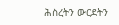ሕስረትን ውርደትን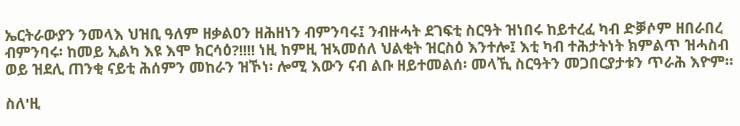ኤርትራውያን ንመላእ ህዝቢ ዓለም ዘቃልዐን ዘሕዘነን ብምንባሩ፤ ንብዙሓት ደገፍቲ ስርዓት ዝነበሩ ከይተረፈ ካብ ድቓሶም ዘበራበረ ብምንባሩ፡ ከመይ ኢልካ እዩ እሞ ክርሳዕ?!!!! ነዚ ከምዚ ዝኣመሰለ ህልቂት ዝርስዕ እንተሎ፤ እቲ ካብ ተሕታትነት ክምልጥ ዝሓስብ ወይ ዝደሊ ጠንቂ ናይቲ ሕሰምን መከራን ዝኾነ፡ ሎሚ እውን ናብ ልቡ ዘይተመልሰ፡ መላኺ ስርዓትን መጋበርያታቱን ጥራሕ እዮም።

ስለ'ዚ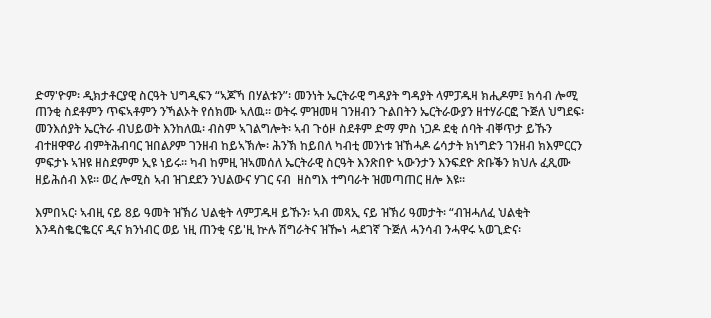ድማ'ዮም፡ ዲክታቶርያዊ ስርዓት ህግዲፍን “ኣጆኻ በሃልቱን”፡ መንነት ኤርትራዊ ግዳያት ግዳያት ላምፓዱዛ ክሒዶም፤ ክሳብ ሎሚ ጠንቂ ስደቶምን ጥፍኣቶምን ንኻልኦት የሰክሙ ኣለዉ። ወትሩ ምዝመዛ ገንዘብን ጉልበትን ኤርትራውያን ዘተሃራርፎ ጉጅለ ህግደፍ፡ መንእሰያት ኤርትራ ብህይወት እንከለዉ፡ ብስም ኣገልግሎት፡ ኣብ ጉዕዞ ስደቶም ድማ ምስ ነጋዶ ደቂ ሰባት ብቐጥታ ይኹን ብተዘዋዋሪ ብምትሕብባር ዝበልዖም ገንዘብ ከይኣኽሎ፡ ሕንኽ ከይበለ ካብቲ መንነቱ ዝኸሓዶ ሬሳታት ክነግድን ገንዘብ ክእምርርን ምፍታኑ ኣዝዩ ዘስደምም ኢዩ ነይሩ። ካብ ከምዚ ዝኣመሰለ ኤርትራዊ ስርዓት እንጽበዮ ኣውንታን እንፍደዮ ጽቡቕን ክህሉ ፈጺሙ ዘይሕሰብ እዩ። ወረ ሎሚስ ኣብ ዝገደደን ንህልውና ሃገር ናብ  ዘስግእ ተግባራት ዝመጣጠር ዘሎ እዩ።

እምበኣር፡ ኣብዚ ናይ 8ይ ዓመት ዝኽሪ ህልቂት ላምፓዱዛ ይኹን፡ ኣብ መጻኢ ናይ ዝኽሪ ዓመታት፡ “ብዝሓለፈ ህልቂት እንዳስቈርቈርና ዲና ክንነብር ወይ ነዚ ጠንቂ ናይ'ዚ ኵሉ ሽግራትና ዝዀነ ሓደገኛ ጉጅለ ሓንሳብ ንሓዋሩ ኣወጊድና፡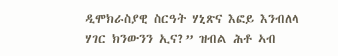ዲሞክራስያዊ ስርዓት ሃኒጽና እፎይ እንብለላ ሃገር ክንውንን ኢና?” ዝብል ሕቶ ኣብ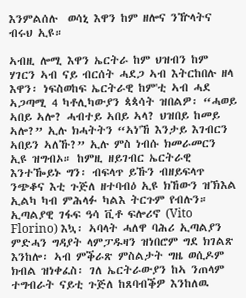እንምልሰሉ  ወሳኒ እዋን ከም ዘሎና ንዅላትና ብሩህ ኢዩ።

ኣብዚ ሎሚ እዋን ኤርትራ ከም ህዝብን ከም ሃገርን ኣብ ናይ ብርሰት ሓደጋ ኣብ እትርከበሉ ዘላ እዋን፡ ነፍስወከፍ ኤርትራዊ ከም'ቲ ኣብ ሓደ ኣጋጣሚ 4 ካቶሊካውያን ጳጳሳት ዝበልዎ፡ “ሓወይ ኣበይ ኣሎ? ሓብተይ ኣበይ ኣላ? ህዝበይ ከመይ ኣሎ?” ኢሉ ክሓትትን “ኣነ'ኸ እንታይ እገብርን ኣበይን ኣለኹ?” ኢሉ ምስ ነብሱ ክመራመርን ኢዩ ዝግብኦ። ከምዚ ዘይገብር ኤርትራዊ እንተዀይኑ ግን፡ ብፍላጥ ይኹን ብዘይፍላጥ ንጭቆና እቲ ጉጅለ ዘተባብዕ ኢዩ ክኸውን ዝኽእል ኢልካ ካብ ምሕላፉ ካልእ ትርጉም የብሉን። ኢጣልያዊ ገፋፍ ዓሳ ቪቶ ፍሎሪኖ (Vito Florino) እኳ፡ ኣባላት ሓለዋ ባሕሪ ኢጣልያን ምድሓን ግዳያት ላምፓዱዛን ዝነበሮም ግደ ክገልጽ እንከሎ፡ ኣብ ምቕራጽ ምስልታት ግዜ ወሲዶም ክብል ዝነቀፈስ፡ ገለ ኤርትራውያን ከኣ ንጠላም ተግብራት ናይቲ ጉጅለ ከጸባብቕዎ እንከለዉ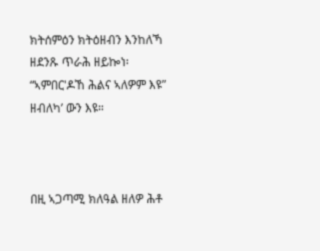ክትሰምዕን ክትዕዘብን እንከለኻ ዘደንጹ ጥራሕ ዘይኰነ፡ “ኣምበር'ዶኸ ሕልና ኣለዎም እዩ” ዘብለካ’ ውን እዩ።



በዚ ኣጋጣሚ ክለዓል ዘለዎ ሕቶ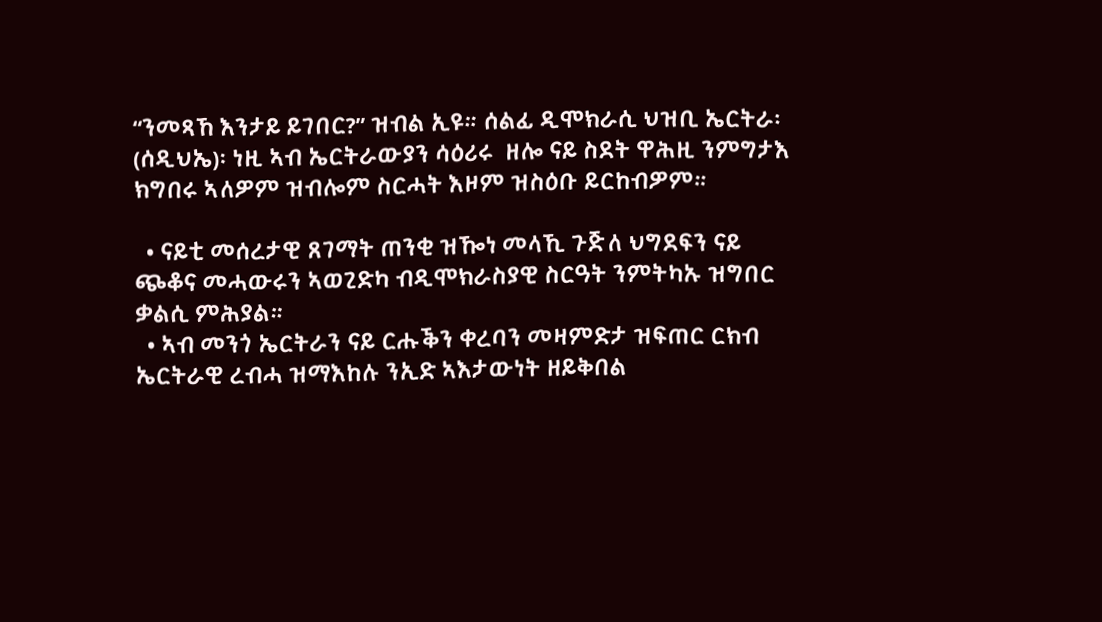“ንመጻኸ እንታይ ይገበር?” ዝብል ኢዩ። ሰልፊ ዲሞክራሲ ህዝቢ ኤርትራ፡ (ሰዲህኤ)፡ ነዚ ኣብ ኤርትራውያን ሳዕሪሩ  ዘሎ ናይ ስደት ዋሕዚ ንምግታእ ክግበሩ ኣለዎም ዝብሎም ስርሓት እዞም ዝስዕቡ ይርከብዎም።

  • ናይቲ መሰረታዊ ጸገማት ጠንቂ ዝዀነ መላኺ ጉጅለ ህግደፍን ናይ ጭቆና መሓውሩን ኣወጊድካ ብዲሞክራስያዊ ስርዓት ንምትካኡ ዝግበር ቃልሲ ምሕያል።
  • ኣብ መንጎ ኤርትራን ናይ ርሑቕን ቀረባን መዛምድታ ዝፍጠር ርክብ ኤርትራዊ ረብሓ ዝማእከሉ ንኢድ ኣእታውነት ዘይቅበል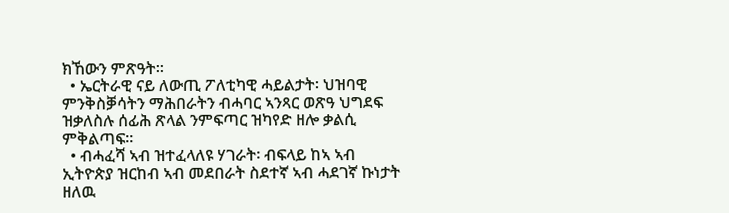ክኸውን ምጽዓት።
  • ኤርትራዊ ናይ ለውጢ ፖለቲካዊ ሓይልታት፡ ህዝባዊ ምንቅስቓሳትን ማሕበራትን ብሓባር ኣንጻር ወጽዓ ህግደፍ ዝቃለስሉ ሰፊሕ ጽላል ንምፍጣር ዝካየድ ዘሎ ቃልሲ ምቅልጣፍ።
  • ብሓፈሻ ኣብ ዝተፈላለዩ ሃገራት፡ ብፍላይ ከኣ ኣብ ኢትዮጵያ ዝርከብ ኣብ መደበራት ስደተኛ ኣብ ሓደገኛ ኩነታት ዘለዉ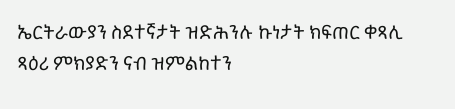ኤርትራውያን ስደተኛታት ዝድሕንሉ ኩነታት ክፍጠር ቀጻሊ ጻዕሪ ምክያድን ናብ ዝምልከተን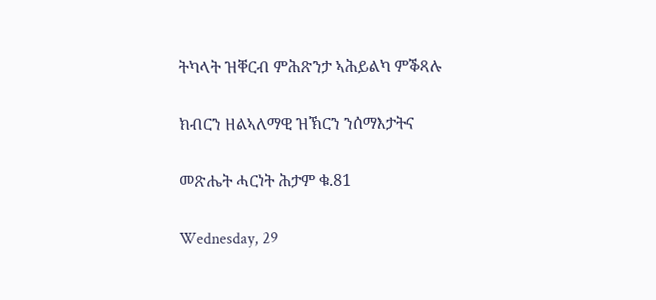ትካላት ዝቐርብ ምሕጽንታ ኣሕይልካ ምቕጻሉ

ክብርን ዘልኣለማዊ ዝኽርን ንሰማእታትና

መጽሔት ሓርነት ሕታም ቁ.81

Wednesday, 29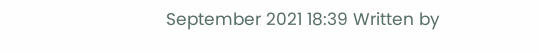September 2021 18:39 Written by